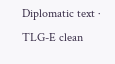Diplomatic text · TLG-E clean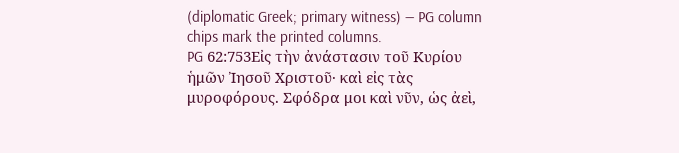(diplomatic Greek; primary witness) — PG column chips mark the printed columns.
PG 62:753Εἰς τὴν ἀνάστασιν τοῦ Κυρίου ἡμῶν Ἰησοῦ Χριστοῦ· καὶ εἰς τὰς μυροφόρους. Σφόδρα μοι καὶ νῦν, ὡς ἀεὶ,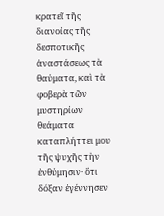κρατεῖ τῆς διανοίας τῆς δεσποτικῆς ἀναστάσεως τὰ θαύματα, καὶ τὰ φοβερὰ τῶν μυστηρίων θεάματα καταπλήττει μου τῆς ψυχῆς τὴν ἐνθύμησιν· ὅτι δόξαν ἐγέννησεν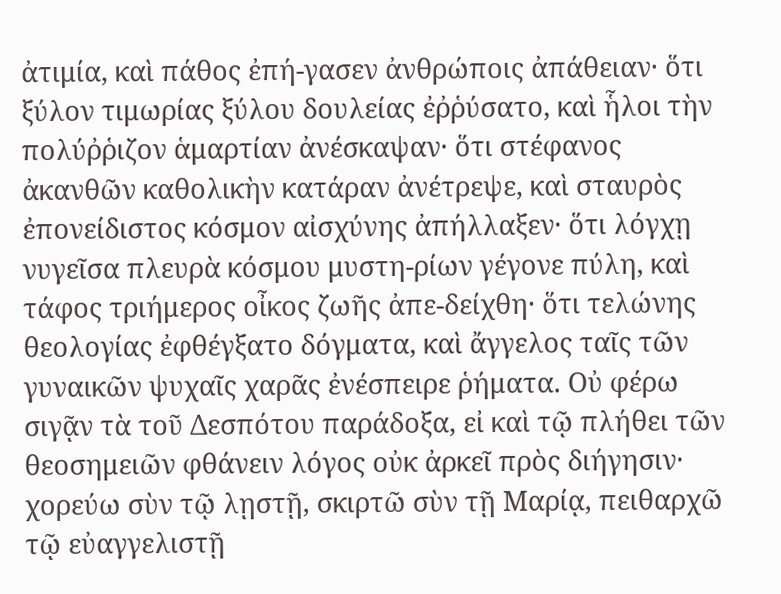ἀτιμία, καὶ πάθος ἐπή-γασεν ἀνθρώποις ἀπάθειαν· ὅτι ξύλον τιμωρίας ξύλου δουλείας ἐῤῥύσατο, καὶ ἧλοι τὴν πολύῤῥιζον ἁμαρτίαν ἀνέσκαψαν· ὅτι στέφανος ἀκανθῶν καθολικὴν κατάραν ἀνέτρεψε, καὶ σταυρὸς ἐπονείδιστος κόσμον αἰσχύνης ἀπήλλαξεν· ὅτι λόγχῃ νυγεῖσα πλευρὰ κόσμου μυστη-ρίων γέγονε πύλη, καὶ τάφος τριήμερος οἶκος ζωῆς ἀπε-δείχθη· ὅτι τελώνης θεολογίας ἐφθέγξατο δόγματα, καὶ ἄγγελος ταῖς τῶν γυναικῶν ψυχαῖς χαρᾶς ἐνέσπειρε ῥήματα. Οὐ φέρω σιγᾷν τὰ τοῦ Δεσπότου παράδοξα, εἰ καὶ τῷ πλήθει τῶν θεοσημειῶν φθάνειν λόγος οὐκ ἀρκεῖ πρὸς διήγησιν· χορεύω σὺν τῷ λῃστῇ, σκιρτῶ σὺν τῇ Μαρίᾳ, πειθαρχῶ τῷ εὐαγγελιστῇ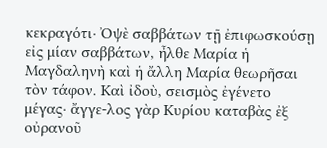κεκραγότι· Ὀψὲ σαββάτων τῇ ἐπιφωσκούσῃ εἰς μίαν σαββάτων, ἦλθε Μαρία ἡ Μαγδαληνὴ καὶ ἡ ἄλλη Μαρία θεωρῆσαι τὸν τάφον. Καὶ ἰδοὺ, σεισμὸς ἐγένετο μέγας· ἄγγε-λος γὰρ Κυρίου καταβὰς ἐξ οὐρανοῦ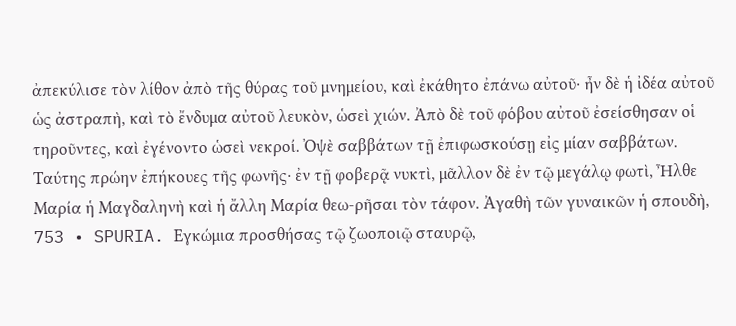ἀπεκύλισε τὸν λίθον ἀπὸ τῆς θύρας τοῦ μνημείου, καὶ ἐκάθητο ἐπάνω αὐτοῦ· ἦν δὲ ἡ ἰδέα αὐτοῦ ὡς ἀστραπὴ, καὶ τὸ ἔνδυμα αὐτοῦ λευκὸν, ὡσεὶ χιών. Ἀπὸ δὲ τοῦ φόβου αὐτοῦ ἐσείσθησαν οἱ τηροῦντες, καὶ ἐγένοντο ὡσεὶ νεκροί. Ὀψὲ σαββάτων τῇ ἐπιφωσκούσῃ εἰς μίαν σαββάτων. Ταύτης πρώην ἐπήκουες τῆς φωνῆς· ἐν τῇ φοβερᾷ νυκτὶ, μᾶλλον δὲ ἐν τῷ μεγάλῳ φωτὶ, Ἦλθε Μαρία ἡ Μαγδαληνὴ καὶ ἡ ἄλλη Μαρία θεω-ρῆσαι τὸν τάφον. Ἀγαθὴ τῶν γυναικῶν ἡ σπουδὴ,
753 • SPURIA. Εγκώμια προσθήσας τῷ ζωοποιῷ σταυρῷ,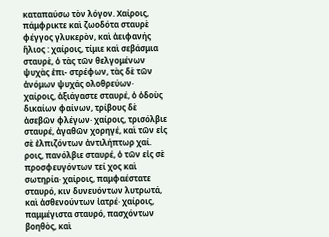καταπαύσω τὸν λόγον. Χαίροις, πάμφρικτε καὶ ζωοδότα σταυρὲ φέγγος γλυκερὸν, καὶ ἀειφανής ἥλιος : χαίροις, τίμιε καὶ σεβάσμια σταυρὲ, ὁ τὰς τῶν θελγομένων ψυχὰς ἐπι- στρέφων, τὰς δὲ τῶν ἀνόμων ψυχάς ολοθρεύων· χαίροις, ἀξιάγαστε σταυρέ, ὁ ὁδοὺς δικαίων φαίνων, τρίβους δὲ ἀσεβῶν φλέγων· χαίροις, τρισόλβιε σταυρέ, ἀγαθῶν χορηγέ, καὶ τῶν εἰς σὲ ἐλπιζόντων ἀντιλήπτωρ χαί. ροις, πανόλβιε σταυρέ, ὁ τῶν εἰς σὲ προσφευγόντων τεί χος καὶ σωτηρία· χαίροις, παμφαέστατε σταυρό, κιν δυνευόντων λυτρωτά, καὶ ἀσθενούντων ἰατρέ· χαίροις, παμμέγιστα σταυρό, πασχόντων βοηθὸς, καὶ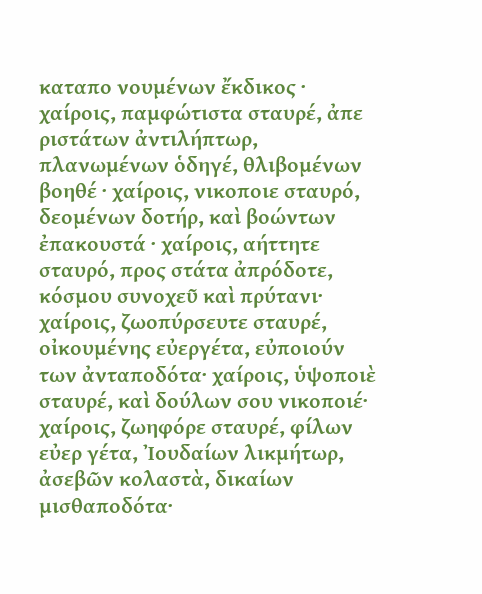καταπο νουμένων ἔκδικος · χαίροις, παμφώτιστα σταυρέ, ἀπε ριστάτων ἀντιλήπτωρ, πλανωμένων ὁδηγέ, θλιβομένων βοηθέ · χαίροις, νικοποιε σταυρό, δεομένων δοτήρ, καὶ βοώντων ἐπακουστά · χαίροις, αήττητε σταυρό, προς στάτα ἀπρόδοτε, κόσμου συνοχεῦ καὶ πρύτανι· χαίροις, ζωοπύρσευτε σταυρέ, οἰκουμένης εὐεργέτα, εὐποιούν των ἀνταποδότα· χαίροις, ὑψοποιὲ σταυρέ, καὶ δούλων σου νικοποιέ· χαίροις, ζωηφόρε σταυρέ, φίλων εὐερ γέτα, Ἰουδαίων λικμήτωρ, ἀσεβῶν κολαστὰ, δικαίων μισθαποδότα·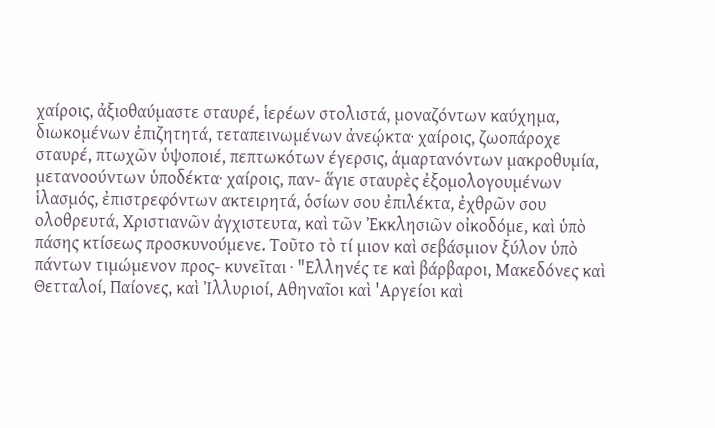χαίροις, ἀξιοθαύμαστε σταυρέ, ἱερέων στολιστά, μοναζόντων καύχημα, διωκομένων ἐπιζητητά, τεταπεινωμένων ἀνεῴκτα· χαίροις, ζωοπάροχε σταυρέ, πτωχῶν ὑψοποιέ, πεπτωκότων έγερσις, ἁμαρτανόντων μακροθυμία, μετανοούντων ὑποδέκτα· χαίροις, παν- ἅγιε σταυρὲς ἐξομολογουμένων ἱλασμός, ἐπιστρεφόντων ακτειρητά, ὁσίων σου ἐπιλέκτα, ἐχθρῶν σου ολοθρευτά, Χριστιανῶν ἀγχιστευτα, καὶ τῶν Ἐκκλησιῶν οἰκοδόμε, καὶ ὑπὸ πάσης κτίσεως προσκυνούμενε. Τοῦτο τὸ τί μιον καὶ σεβάσμιον ξύλον ὑπὸ πάντων τιμώμενον προς- κυνεῖται · "Ελληνές τε καὶ βάρβαροι, Μακεδόνες καὶ Θετταλοί, Παίονες, καὶ Ἰλλυριοί, Αθηναῖοι καὶ 'Αργείοι καὶ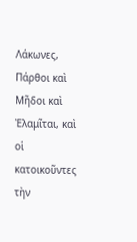Λάκωνες, Πάρθοι καὶ Μῆδοι καὶ Ἐλαμῖται, καὶ οἱ κατοικοῦντες τὴν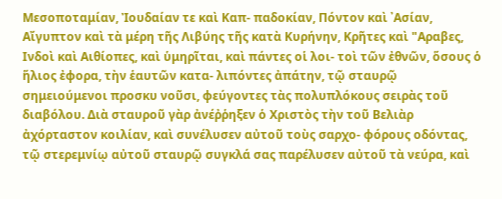Μεσοποταμίαν, Ἰουδαίαν τε καὶ Καπ- παδοκίαν, Πόντον καὶ ᾿Ασίαν, Αἴγυπτον καὶ τὰ μέρη τῆς Λιβύης τῆς κατὰ Κυρήνην, Κρῆτες καὶ "Αραβες, Ινδοὶ καὶ Αιθίοπες, καὶ ὑμηρῖται, καὶ πάντες οἱ λοι- τοὶ τῶν ἐθνῶν, ὅσους ὁ ἥλιος ἐφορα, τὴν ἑαυτῶν κατα- λιπόντες ἀπάτην, τῷ σταυρῷ σημειούμενοι προσκυ νοῦσι, φεύγοντες τὰς πολυπλόκους σειρὰς τοῦ διαβόλου. Διὰ σταυροῦ γὰρ ἀνέῤῥηξεν ὁ Χριστὸς τὴν τοῦ Βελιὰρ ἀχόρταστον κοιλίαν, καὶ συνέλυσεν αὐτοῦ τοὺς σαρχο- φόρους οδόντας, τῷ στερεμνίῳ αὐτοῦ σταυρῷ συγκλά σας παρέλυσεν αὐτοῦ τὰ νεύρα, καὶ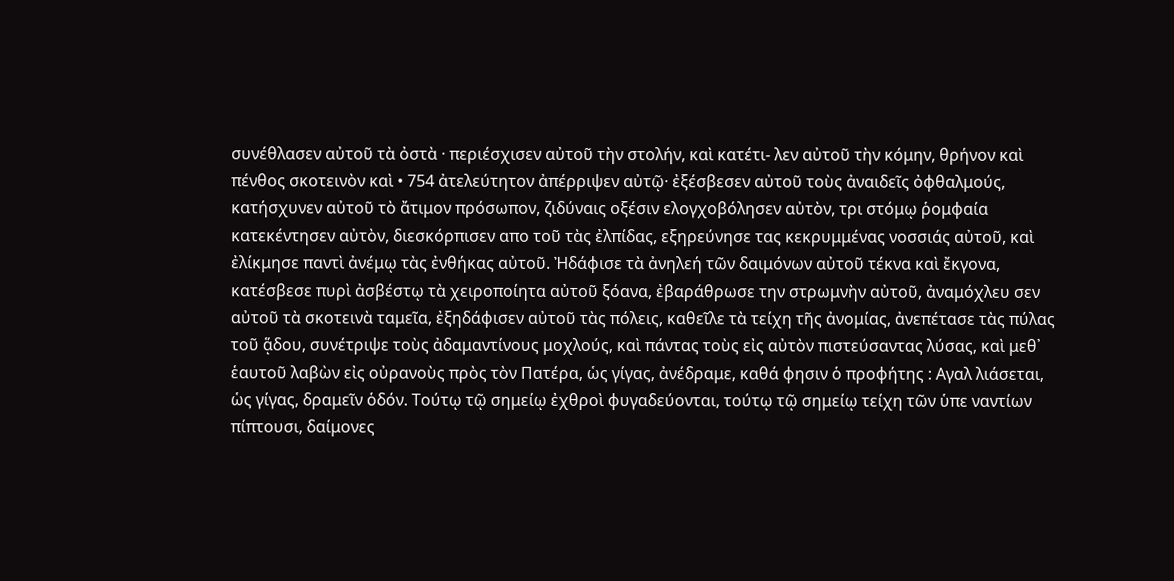συνέθλασεν αὐτοῦ τὰ ὀστὰ · περιέσχισεν αὐτοῦ τὴν στολήν, καὶ κατέτι- λεν αὐτοῦ τὴν κόμην, θρήνον καὶ πένθος σκοτεινὸν καὶ • 754 ἀτελεύτητον ἀπέρριψεν αὐτῷ· ἐξέσβεσεν αὐτοῦ τοὺς ἀναιδεῖς ὀφθαλμούς, κατήσχυνεν αὐτοῦ τὸ ἄτιμον πρόσωπον, ζιδύναις οξέσιν ελογχοβόλησεν αὐτὸν, τρι στόμῳ ῥομφαία κατεκέντησεν αὐτὸν, διεσκόρπισεν απο τοῦ τὰς ἐλπίδας, εξηρεύνησε τας κεκρυμμένας νοσσιάς αὐτοῦ, καὶ ἐλίκμησε παντὶ ἀνέμῳ τὰς ἐνθήκας αὐτοῦ. Ἠδάφισε τὰ ἀνηλεή τῶν δαιμόνων αὐτοῦ τέκνα καὶ ἔκγονα, κατέσβεσε πυρὶ ἀσβέστῳ τὰ χειροποίητα αὐτοῦ ξόανα, ἐβαράθρωσε την στρωμνὴν αὐτοῦ, ἀναμόχλευ σεν αὐτοῦ τὰ σκοτεινὰ ταμεῖα, ἐξηδάφισεν αὐτοῦ τὰς πόλεις, καθεῖλε τὰ τείχη τῆς ἀνομίας, ἀνεπέτασε τὰς πύλας τοῦ ᾅδου, συνέτριψε τοὺς ἀδαμαντίνους μοχλούς, καὶ πάντας τοὺς εἰς αὐτὸν πιστεύσαντας λύσας, καὶ μεθ᾿ ἑαυτοῦ λαβὼν εἰς οὐρανοὺς πρὸς τὸν Πατέρα, ὡς γίγας, ἀνέδραμε, καθά φησιν ὁ προφήτης : Αγαλ λιάσεται, ὡς γίγας, δραμεῖν ὁδόν. Τούτῳ τῷ σημείῳ ἐχθροὶ φυγαδεύονται, τούτῳ τῷ σημείῳ τείχη τῶν ὑπε ναντίων πίπτουσι, δαίμονες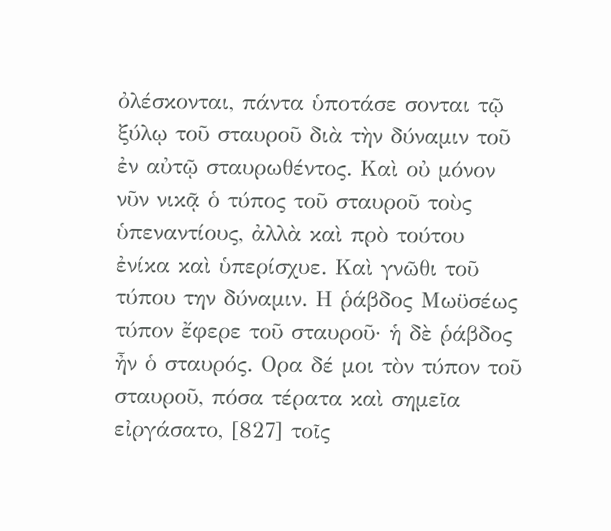ὀλέσκονται, πάντα ὑποτάσε σονται τῷ ξύλῳ τοῦ σταυροῦ διὰ τὴν δύναμιν τοῦ ἐν αὐτῷ σταυρωθέντος. Καὶ οὐ μόνον νῦν νικᾷ ὁ τύπος τοῦ σταυροῦ τοὺς ὑπεναντίους, ἀλλὰ καὶ πρὸ τούτου ἐνίκα καὶ ὑπερίσχυε. Καὶ γνῶθι τοῦ τύπου την δύναμιν. Η ῥάβδος Μωϋσέως τύπον ἔφερε τοῦ σταυροῦ· ἡ δὲ ῥάβδος ἦν ὁ σταυρός. Ορα δέ μοι τὸν τύπον τοῦ σταυροῦ, πόσα τέρατα καὶ σημεῖα εἰργάσατο, [827] τοῖς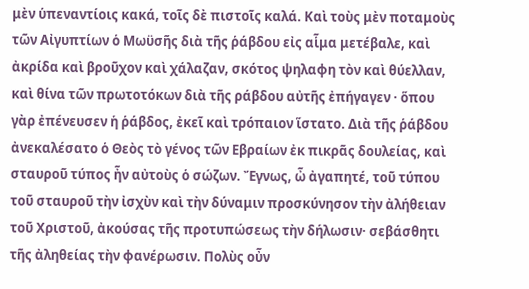μὲν ὑπεναντίοις κακά, τοῖς δὲ πιστοῖς καλά. Καὶ τοὺς μὲν ποταμοὺς τῶν Αἰγυπτίων ὁ Μωϋσῆς διὰ τῆς ῥάβδου εἰς αἷμα μετέβαλε, καὶ ἀκρίδα καὶ βροῦχον καὶ χάλαζαν, σκότος ψηλαφη τὸν καὶ θύελλαν, καὶ θίνα τῶν πρωτοτόκων διὰ τῆς ράβδου αὐτῆς ἐπήγαγεν · ὅπου γὰρ ἐπένευσεν ἡ ῥάβδος, ἐκεῖ καὶ τρόπαιον ἵστατο. Διὰ τῆς ῥάβδου ἀνεκαλέσατο ὁ Θεὸς τὸ γένος τῶν Εβραίων ἐκ πικρᾶς δουλείας, καὶ σταυροῦ τύπος ἦν αὐτοὺς ὁ σώζων. Ἔγνως, ὦ ἀγαπητέ, τοῦ τύπου τοῦ σταυροῦ τὴν ἰσχὺν καὶ τὴν δύναμιν προσκύνησον τὴν ἀλήθειαν τοῦ Χριστοῦ, ἀκούσας τῆς προτυπώσεως τὴν δήλωσιν· σεβάσθητι τῆς ἀληθείας τὴν φανέρωσιν. Πολὺς οὖν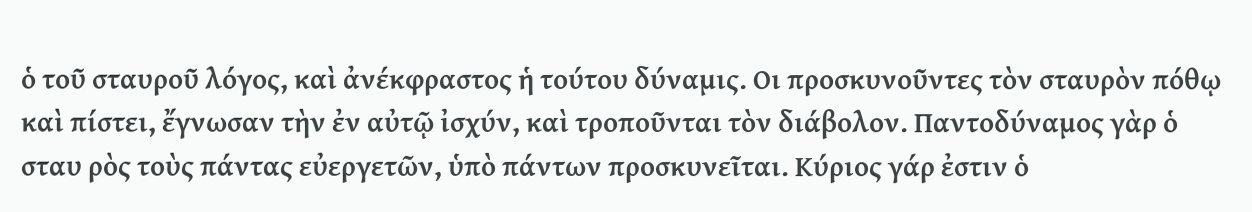ὁ τοῦ σταυροῦ λόγος, καὶ ἀνέκφραστος ἡ τούτου δύναμις. Οι προσκυνοῦντες τὸν σταυρὸν πόθῳ καὶ πίστει, ἔγνωσαν τὴν ἐν αὐτῷ ἰσχύν, καὶ τροποῦνται τὸν διάβολον. Παντοδύναμος γὰρ ὁ σταυ ρὸς τοὺς πάντας εὐεργετῶν, ὑπὸ πάντων προσκυνεῖται. Κύριος γάρ ἐστιν ὁ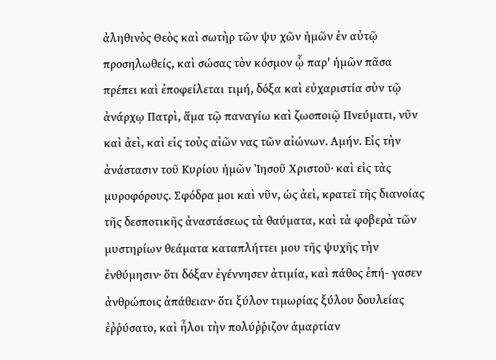ἀληθινὸς Θεὸς καὶ σωτὴρ τῶν ψυ χῶν ἡμῶν ἐν αὐτῷ προσηλωθείς, καὶ σώσας τὸν κόσμον ᾧ παρ' ἡμῶν πᾶσα πρέπει καὶ ἐποφείλεται τιμή, δόξα καὶ εὐχαριστία σὺν τῷ ἀνάρχῳ Πατρὶ, ἅμα τῷ παναγίω καὶ ζωοποιῷ Πνεύματι, νῦν καὶ ἀεὶ, καὶ εἰς τοὺς αἰῶν νας τῶν αἰώνων. Αμήν. Εἰς τὴν ἀνάστασιν τοῦ Κυρίου ἡμῶν Ἰησοῦ Χριστοῦ· καὶ εἰς τὰς μυροφόρους. Σφόδρα μοι καὶ νῦν, ὡς ἀεὶ, κρατεῖ τῆς διανοίας τῆς δεσποτικῆς ἀναστάσεως τὰ θαύματα, καὶ τὰ φοβερὰ τῶν μυστηρίων θεάματα καταπλήττει μου τῆς ψυχῆς τὴν ἐνθύμησιν· ὅτι δόξαν ἐγέννησεν ἀτιμία, καὶ πάθος ἐπή- γασεν ἀνθρώποις ἀπάθειαν· ὅτι ξύλον τιμωρίας ξύλου δουλείας ἐῤῥύσατο, καὶ ἦλοι τὴν πολύῤῥιζον ἁμαρτίαν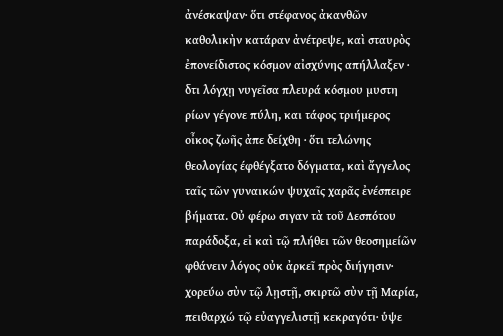ἀνέσκαψαν· ὅτι στέφανος ἀκανθῶν καθολικὴν κατάραν ἀνέτρεψε, καὶ σταυρὸς ἐπονείδιστος κόσμον αἰσχύνης απήλλαξεν · δτι λόγχῃ νυγεῖσα πλευρά κόσμου μυστη ρίων γέγονε πύλη, και τάφος τριήμερος οἶκος ζωῆς ἀπε δείχθη · ὅτι τελώνης θεολογίας έφθέγξατο δόγματα, καὶ ἄγγελος ταῖς τῶν γυναικών ψυχαῖς χαρᾶς ἐνέσπειρε βήματα. Οὐ φέρω σιγαν τὰ τοῦ Δεσπότου παράδοξα, εἰ καὶ τῷ πλήθει τῶν θεοσημείῶν φθάνειν λόγος οὐκ ἀρκεῖ πρὸς διήγησιν· χορεύω σὺν τῷ λῃστῇ, σκιρτῶ σὺν τῇ Μαρία, πειθαρχώ τῷ εὐαγγελιστῇ κεκραγότι· ὑψε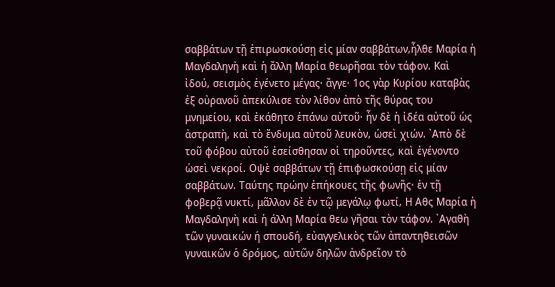σαββάτων τῇ ἐπιρωσκούσῃ εἰς μίαν σαββάτων,ἦλθε Μαρία ἡ Μαγδαληνὴ καὶ ἡ ἄλλη Μαρία θεωρῆσαι τὸν τάφον. Καὶ ἰδού, σεισμὸς ἐγένετο μέγας· ἄγγε· 1ος γὰρ Κυρίου καταβὰς ἐξ οὐρανοῦ ἀπεκύλισε τὸν λίθον ἀπὸ τῆς θύρας του μνημείου, καὶ ἐκάθητο ἐπάνω αὐτοῦ· ἦν δὲ ἡ ἰδέα αὐτοῦ ὡς ἀστραπὴ, καὶ τὸ ἔνδυμα αὐτοῦ λευκὸν, ὡσεὶ χιών. ᾿Απὸ δὲ τοῦ φόβου αὐτοῦ ἐσείσθησαν οἱ τηροῦντες, καὶ ἐγένοντο ὡσεὶ νεκροί. Οψὲ σαββάτων τῇ ἐπιφωσκούσῃ εἰς μίαν σαββάτων. Ταύτης πρώην ἐπήκουες τῆς φωνῆς· ἐν τῇ φοβερᾷ νυκτί, μᾶλλον δὲ ἐν τῷ μεγάλῳ φωτί, Η Αθς Μαρία ἡ Μαγδαληνὴ καὶ ἡ άλλη Μαρία θεω γῆσαι τὸν τάφον. ᾿Αγαθὴ τῶν γυναικών ή σπουδή, εὐαγγελικὸς τῶν ἀπαντηθεισῶν γυναικῶν ὁ δρόμος, αὐτῶν δηλῶν ἀνδρεῖον τὸ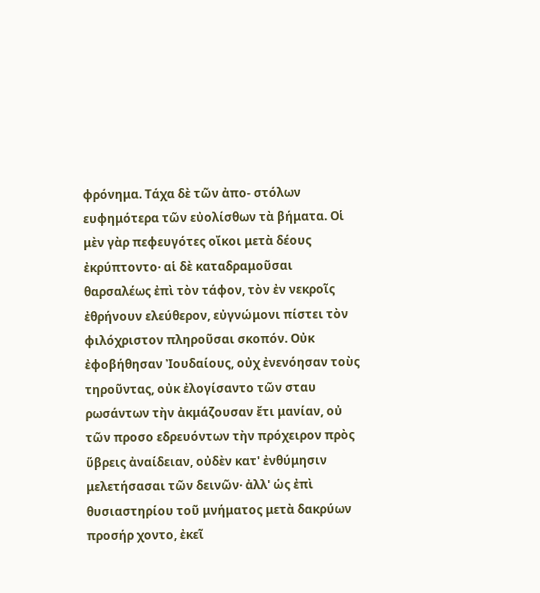φρόνημα. Τάχα δὲ τῶν ἀπο- στόλων ευφημότερα τῶν εὐολίσθων τὰ βήματα. Οἱ μὲν γὰρ πεφευγότες οἴκοι μετὰ δέους ἐκρύπτοντο· αἱ δὲ καταδραμοῦσαι θαρσαλέως ἐπὶ τὸν τάφον, τὸν ἐν νεκροῖς ἐθρήνουν ελεύθερον, εὐγνώμονι πίστει τὸν φιλόχριστον πληροῦσαι σκοπόν. Οὐκ ἐφοβήθησαν Ἰουδαίους, οὐχ ἐνενόησαν τοὺς τηροῦντας, οὐκ ἐλογίσαντο τῶν σταυ ρωσάντων τὴν ἀκμάζουσαν ἔτι μανίαν, οὐ τῶν προσο εδρευόντων τὴν πρόχειρον πρὸς ὕβρεις ἀναίδειαν, οὐδὲν κατ' ἐνθύμησιν μελετήσασαι τῶν δεινῶν· ἀλλ' ὡς ἐπὶ θυσιαστηρίου τοῦ μνήματος μετὰ δακρύων προσήρ χοντο, ἐκεῖ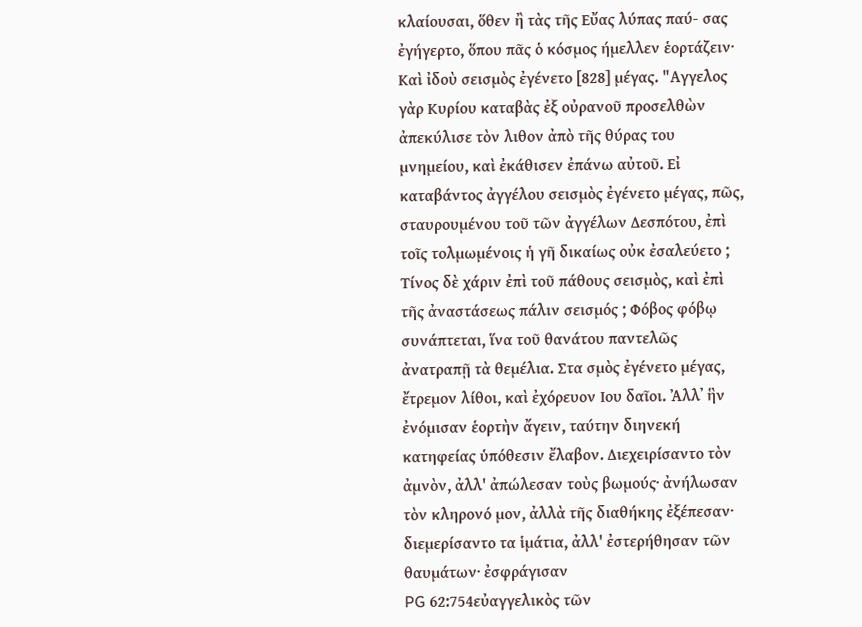κλαίουσαι, ὅθεν ἢ τὰς τῆς Εὔας λύπας παύ- σας ἐγήγερτο, ὅπου πᾶς ὁ κόσμος ήμελλεν ἑορτάζειν· Καὶ ἰδοὺ σεισμὸς ἐγένετο [828] μέγας. "Αγγελος γὰρ Κυρίου καταβὰς ἐξ οὐρανοῦ προσελθὼν ἀπεκύλισε τὸν λιθον ἀπὸ τῆς θύρας του μνημείου, καὶ ἐκάθισεν ἐπάνω αὐτοῦ. Εἰ καταβάντος ἀγγέλου σεισμὸς ἐγένετο μέγας, πῶς, σταυρουμένου τοῦ τῶν ἀγγέλων Δεσπότου, ἐπὶ τοῖς τολμωμένοις ἡ γῆ δικαίως οὐκ ἐσαλεύετο ; Τίνος δὲ χάριν ἐπὶ τοῦ πάθους σεισμὸς, καὶ ἐπὶ τῆς ἀναστάσεως πάλιν σεισμός ; Φόβος φόβῳ συνάπτεται, ἵνα τοῦ θανάτου παντελῶς ἀνατραπῇ τὰ θεμέλια. Στα σμὸς ἐγένετο μέγας, ἔτρεμον λίθοι, καὶ ἐχόρευον Ιου δαῖοι. Ἀλλ᾿ ἣν ἐνόμισαν ἑορτὴν ἄγειν, ταύτην διηνεκή κατηφείας ὑπόθεσιν ἔλαβον. Διεχειρίσαντο τὸν ἀμνὸν, ἀλλ' ἀπώλεσαν τοὺς βωμούς· ἀνήλωσαν τὸν κληρονό μον, ἀλλὰ τῆς διαθήκης ἐξέπεσαν· διεμερίσαντο τα ἱμάτια, ἀλλ' ἐστερήθησαν τῶν θαυμάτων· ἐσφράγισαν
PG 62:754εὐαγγελικὸς τῶν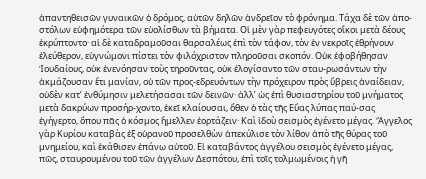ἀπαντηθεισῶν γυναικῶν ὁ δρόμος, αὐτῶν δηλῶν ἀνδρεῖον τὸ φρόνημα. Τάχα δὲ τῶν ἀπο-στόλων εὐφημότερα τῶν εὐολίσθων τὰ βήματα. Οἱ μὲν γὰρ πεφευγότες οἴκοι μετὰ δέους ἐκρύπτοντο· αἱ δὲ καταδραμοῦσαι θαρσαλέως ἐπὶ τὸν τάφον, τὸν ἐν νεκροῖς ἐθρήνουν ἐλεύθερον, εὐγνώμονι πίστει τὸν φιλόχριστον πληροῦσαι σκοπόν. Οὐκ ἐφοβήθησαν Ἰουδαίους, οὐκ ἐνενόησαν τοὺς τηροῦντας, οὐκ ἐλογίσαντο τῶν σταυ-ρωσάντων τὴν ἀκμάζουσαν ἔτι μανίαν, οὐ τῶν προς-εδρευόντων τὴν πρόχειρον πρὸς ὕβρεις ἀναίδειαν, οὐδὲν κατ’ ἐνθύμησιν μελετήσασαι τῶν δεινῶν· ἀλλ’ ὡς ἐπὶ θυσιαστηρίου τοῦ μνήματος μετὰ δακρύων προσήρ-χοντο, ἐκεῖ κλαίουσαι, ὅθεν ὁ τὰς τῆς Εὔας λύπας παύ-σας ἐγήγερτο, ὅπου πᾶς ὁ κόσμος ἤμελλεν ἑορτάζειν· Καὶ ἰδοὺ σεισμὸς ἐγένετο μέγας. Ἄγγελος γὰρ Κυρίου καταβὰς ἐξ οὐρανοῦ προσελθὼν ἀπεκύλισε τὸν λίθον ἀπὸ τῆς θύρας τοῦ μνημείου, καὶ ἐκάθισεν ἐπάνω αὐτοῦ. Εἰ καταβάντος ἀγγέλου σεισμὸς ἐγένετο μέγας, πῶς, σταυρουμένου τοῦ τῶν ἀγγέλων Δεσπότου, ἐπὶ τοῖς τολμωμένοις ἡ γῆ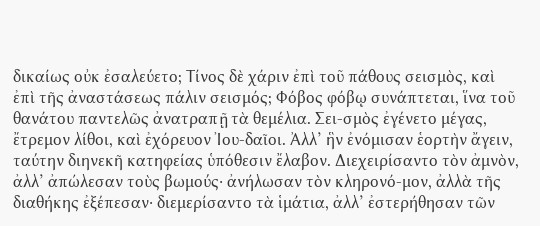δικαίως οὐκ ἐσαλεύετο; Τίνος δὲ χάριν ἐπὶ τοῦ πάθους σεισμὸς, καὶ ἐπὶ τῆς ἀναστάσεως πάλιν σεισμός; Φόβος φόβῳ συνάπτεται, ἵνα τοῦ θανάτου παντελῶς ἀνατραπῇ τὰ θεμέλια. Σει-σμὸς ἐγένετο μέγας, ἔτρεμον λίθοι, καὶ ἐχόρευον Ἰου-δαῖοι. Ἀλλ’ ἣν ἐνόμισαν ἑορτὴν ἄγειν, ταύτην διηνεκῆ κατηφείας ὑπόθεσιν ἔλαβον. Διεχειρίσαντο τὸν ἀμνὸν, ἀλλ’ ἀπώλεσαν τοὺς βωμούς· ἀνήλωσαν τὸν κληρονό-μον, ἀλλὰ τῆς διαθήκης ἐξέπεσαν· διεμερίσαντο τὰ ἱμάτια, ἀλλ’ ἐστερήθησαν τῶν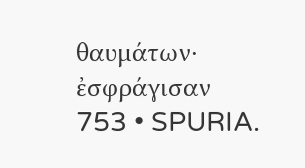θαυμάτων· ἐσφράγισαν
753 • SPURIA.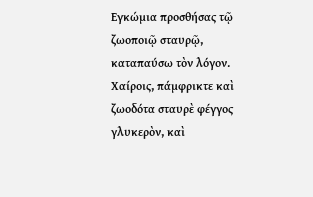Εγκώμια προσθήσας τῷ ζωοποιῷ σταυρῷ, καταπαύσω τὸν λόγον. Χαίροις, πάμφρικτε καὶ ζωοδότα σταυρὲ φέγγος γλυκερὸν, καὶ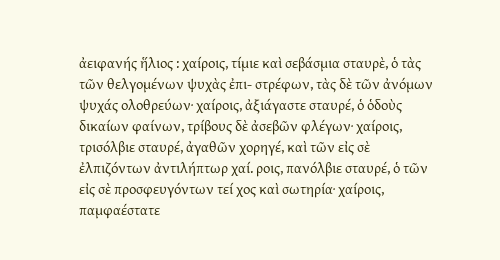ἀειφανής ἥλιος : χαίροις, τίμιε καὶ σεβάσμια σταυρὲ, ὁ τὰς τῶν θελγομένων ψυχὰς ἐπι- στρέφων, τὰς δὲ τῶν ἀνόμων ψυχάς ολοθρεύων· χαίροις, ἀξιάγαστε σταυρέ, ὁ ὁδοὺς δικαίων φαίνων, τρίβους δὲ ἀσεβῶν φλέγων· χαίροις, τρισόλβιε σταυρέ, ἀγαθῶν χορηγέ, καὶ τῶν εἰς σὲ ἐλπιζόντων ἀντιλήπτωρ χαί. ροις, πανόλβιε σταυρέ, ὁ τῶν εἰς σὲ προσφευγόντων τεί χος καὶ σωτηρία· χαίροις, παμφαέστατε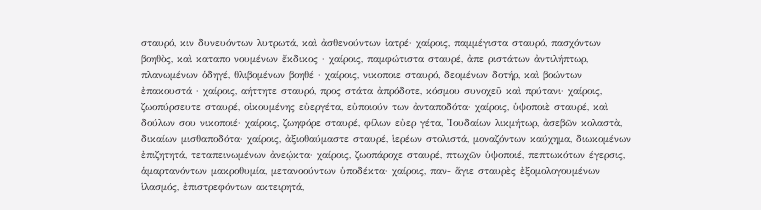σταυρό, κιν δυνευόντων λυτρωτά, καὶ ἀσθενούντων ἰατρέ· χαίροις, παμμέγιστα σταυρό, πασχόντων βοηθὸς, καὶ καταπο νουμένων ἔκδικος · χαίροις, παμφώτιστα σταυρέ, ἀπε ριστάτων ἀντιλήπτωρ, πλανωμένων ὁδηγέ, θλιβομένων βοηθέ · χαίροις, νικοποιε σταυρό, δεομένων δοτήρ, καὶ βοώντων ἐπακουστά · χαίροις, αήττητε σταυρό, προς στάτα ἀπρόδοτε, κόσμου συνοχεῦ καὶ πρύτανι· χαίροις, ζωοπύρσευτε σταυρέ, οἰκουμένης εὐεργέτα, εὐποιούν των ἀνταποδότα· χαίροις, ὑψοποιὲ σταυρέ, καὶ δούλων σου νικοποιέ· χαίροις, ζωηφόρε σταυρέ, φίλων εὐερ γέτα, Ἰουδαίων λικμήτωρ, ἀσεβῶν κολαστὰ, δικαίων μισθαποδότα· χαίροις, ἀξιοθαύμαστε σταυρέ, ἱερέων στολιστά, μοναζόντων καύχημα, διωκομένων ἐπιζητητά, τεταπεινωμένων ἀνεῴκτα· χαίροις, ζωοπάροχε σταυρέ, πτωχῶν ὑψοποιέ, πεπτωκότων έγερσις, ἁμαρτανόντων μακροθυμία, μετανοούντων ὑποδέκτα· χαίροις, παν- ἅγιε σταυρὲς ἐξομολογουμένων ἱλασμός, ἐπιστρεφόντων ακτειρητά,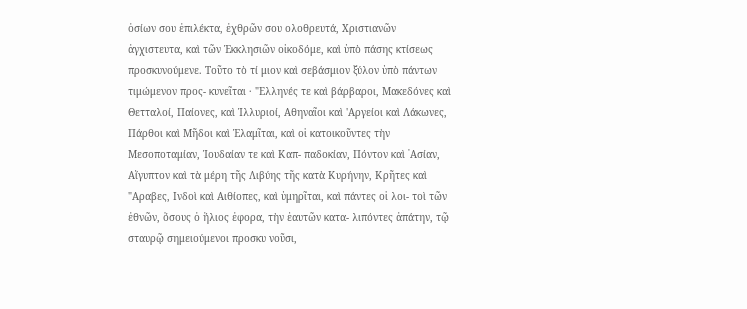ὁσίων σου ἐπιλέκτα, ἐχθρῶν σου ολοθρευτά, Χριστιανῶν ἀγχιστευτα, καὶ τῶν Ἐκκλησιῶν οἰκοδόμε, καὶ ὑπὸ πάσης κτίσεως προσκυνούμενε. Τοῦτο τὸ τί μιον καὶ σεβάσμιον ξύλον ὑπὸ πάντων τιμώμενον προς- κυνεῖται · "Ελληνές τε καὶ βάρβαροι, Μακεδόνες καὶ Θετταλοί, Παίονες, καὶ Ἰλλυριοί, Αθηναῖοι καὶ 'Αργείοι καὶ Λάκωνες, Πάρθοι καὶ Μῆδοι καὶ Ἐλαμῖται, καὶ οἱ κατοικοῦντες τὴν Μεσοποταμίαν, Ἰουδαίαν τε καὶ Καπ- παδοκίαν, Πόντον καὶ ᾿Ασίαν, Αἴγυπτον καὶ τὰ μέρη τῆς Λιβύης τῆς κατὰ Κυρήνην, Κρῆτες καὶ "Αραβες, Ινδοὶ καὶ Αιθίοπες, καὶ ὑμηρῖται, καὶ πάντες οἱ λοι- τοὶ τῶν ἐθνῶν, ὅσους ὁ ἥλιος ἐφορα, τὴν ἑαυτῶν κατα- λιπόντες ἀπάτην, τῷ σταυρῷ σημειούμενοι προσκυ νοῦσι,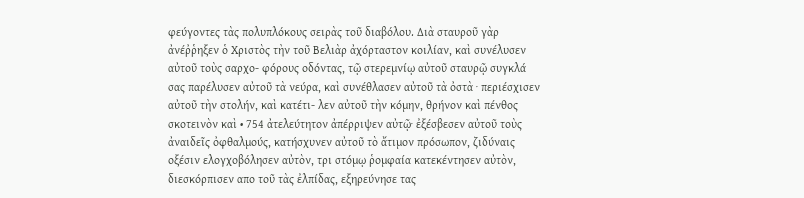φεύγοντες τὰς πολυπλόκους σειρὰς τοῦ διαβόλου. Διὰ σταυροῦ γὰρ ἀνέῤῥηξεν ὁ Χριστὸς τὴν τοῦ Βελιὰρ ἀχόρταστον κοιλίαν, καὶ συνέλυσεν αὐτοῦ τοὺς σαρχο- φόρους οδόντας, τῷ στερεμνίῳ αὐτοῦ σταυρῷ συγκλά σας παρέλυσεν αὐτοῦ τὰ νεύρα, καὶ συνέθλασεν αὐτοῦ τὰ ὀστὰ · περιέσχισεν αὐτοῦ τὴν στολήν, καὶ κατέτι- λεν αὐτοῦ τὴν κόμην, θρήνον καὶ πένθος σκοτεινὸν καὶ • 754 ἀτελεύτητον ἀπέρριψεν αὐτῷ· ἐξέσβεσεν αὐτοῦ τοὺς ἀναιδεῖς ὀφθαλμούς, κατήσχυνεν αὐτοῦ τὸ ἄτιμον πρόσωπον, ζιδύναις οξέσιν ελογχοβόλησεν αὐτὸν, τρι στόμῳ ῥομφαία κατεκέντησεν αὐτὸν, διεσκόρπισεν απο τοῦ τὰς ἐλπίδας, εξηρεύνησε τας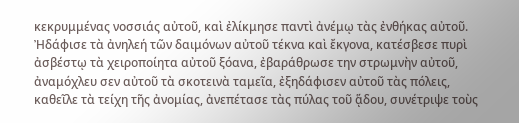κεκρυμμένας νοσσιάς αὐτοῦ, καὶ ἐλίκμησε παντὶ ἀνέμῳ τὰς ἐνθήκας αὐτοῦ. Ἠδάφισε τὰ ἀνηλεή τῶν δαιμόνων αὐτοῦ τέκνα καὶ ἔκγονα, κατέσβεσε πυρὶ ἀσβέστῳ τὰ χειροποίητα αὐτοῦ ξόανα, ἐβαράθρωσε την στρωμνὴν αὐτοῦ, ἀναμόχλευ σεν αὐτοῦ τὰ σκοτεινὰ ταμεῖα, ἐξηδάφισεν αὐτοῦ τὰς πόλεις, καθεῖλε τὰ τείχη τῆς ἀνομίας, ἀνεπέτασε τὰς πύλας τοῦ ᾅδου, συνέτριψε τοὺς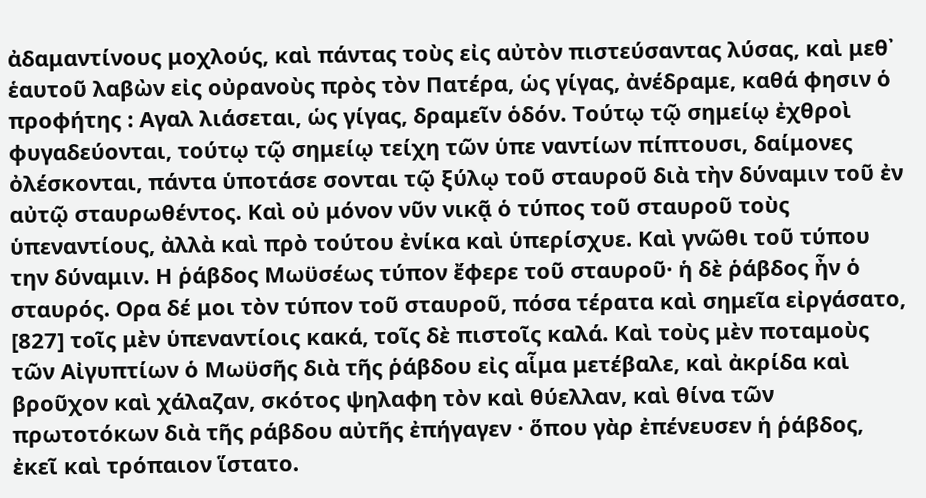ἀδαμαντίνους μοχλούς, καὶ πάντας τοὺς εἰς αὐτὸν πιστεύσαντας λύσας, καὶ μεθ᾿ ἑαυτοῦ λαβὼν εἰς οὐρανοὺς πρὸς τὸν Πατέρα, ὡς γίγας, ἀνέδραμε, καθά φησιν ὁ προφήτης : Αγαλ λιάσεται, ὡς γίγας, δραμεῖν ὁδόν. Τούτῳ τῷ σημείῳ ἐχθροὶ φυγαδεύονται, τούτῳ τῷ σημείῳ τείχη τῶν ὑπε ναντίων πίπτουσι, δαίμονες ὀλέσκονται, πάντα ὑποτάσε σονται τῷ ξύλῳ τοῦ σταυροῦ διὰ τὴν δύναμιν τοῦ ἐν αὐτῷ σταυρωθέντος. Καὶ οὐ μόνον νῦν νικᾷ ὁ τύπος τοῦ σταυροῦ τοὺς ὑπεναντίους, ἀλλὰ καὶ πρὸ τούτου ἐνίκα καὶ ὑπερίσχυε. Καὶ γνῶθι τοῦ τύπου την δύναμιν. Η ῥάβδος Μωϋσέως τύπον ἔφερε τοῦ σταυροῦ· ἡ δὲ ῥάβδος ἦν ὁ σταυρός. Ορα δέ μοι τὸν τύπον τοῦ σταυροῦ, πόσα τέρατα καὶ σημεῖα εἰργάσατο, [827] τοῖς μὲν ὑπεναντίοις κακά, τοῖς δὲ πιστοῖς καλά. Καὶ τοὺς μὲν ποταμοὺς τῶν Αἰγυπτίων ὁ Μωϋσῆς διὰ τῆς ῥάβδου εἰς αἷμα μετέβαλε, καὶ ἀκρίδα καὶ βροῦχον καὶ χάλαζαν, σκότος ψηλαφη τὸν καὶ θύελλαν, καὶ θίνα τῶν πρωτοτόκων διὰ τῆς ράβδου αὐτῆς ἐπήγαγεν · ὅπου γὰρ ἐπένευσεν ἡ ῥάβδος, ἐκεῖ καὶ τρόπαιον ἵστατο.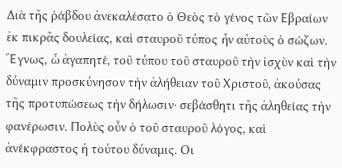Διὰ τῆς ῥάβδου ἀνεκαλέσατο ὁ Θεὸς τὸ γένος τῶν Εβραίων ἐκ πικρᾶς δουλείας, καὶ σταυροῦ τύπος ἦν αὐτοὺς ὁ σώζων. Ἔγνως, ὦ ἀγαπητέ, τοῦ τύπου τοῦ σταυροῦ τὴν ἰσχὺν καὶ τὴν δύναμιν προσκύνησον τὴν ἀλήθειαν τοῦ Χριστοῦ, ἀκούσας τῆς προτυπώσεως τὴν δήλωσιν· σεβάσθητι τῆς ἀληθείας τὴν φανέρωσιν. Πολὺς οὖν ὁ τοῦ σταυροῦ λόγος, καὶ ἀνέκφραστος ἡ τούτου δύναμις. Οι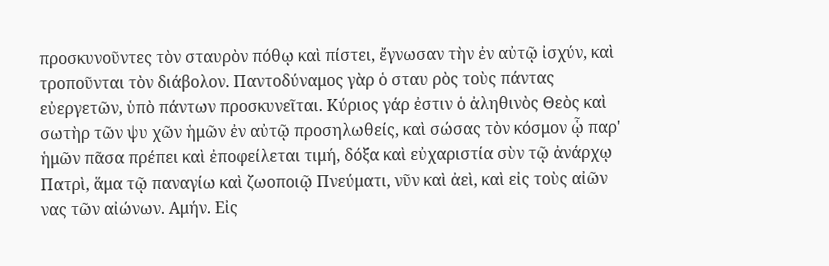προσκυνοῦντες τὸν σταυρὸν πόθῳ καὶ πίστει, ἔγνωσαν τὴν ἐν αὐτῷ ἰσχύν, καὶ τροποῦνται τὸν διάβολον. Παντοδύναμος γὰρ ὁ σταυ ρὸς τοὺς πάντας εὐεργετῶν, ὑπὸ πάντων προσκυνεῖται. Κύριος γάρ ἐστιν ὁ ἀληθινὸς Θεὸς καὶ σωτὴρ τῶν ψυ χῶν ἡμῶν ἐν αὐτῷ προσηλωθείς, καὶ σώσας τὸν κόσμον ᾧ παρ' ἡμῶν πᾶσα πρέπει καὶ ἐποφείλεται τιμή, δόξα καὶ εὐχαριστία σὺν τῷ ἀνάρχῳ Πατρὶ, ἅμα τῷ παναγίω καὶ ζωοποιῷ Πνεύματι, νῦν καὶ ἀεὶ, καὶ εἰς τοὺς αἰῶν νας τῶν αἰώνων. Αμήν. Εἰς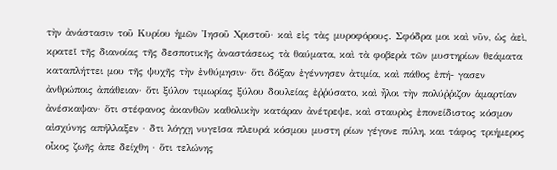τὴν ἀνάστασιν τοῦ Κυρίου ἡμῶν Ἰησοῦ Χριστοῦ· καὶ εἰς τὰς μυροφόρους. Σφόδρα μοι καὶ νῦν, ὡς ἀεὶ, κρατεῖ τῆς διανοίας τῆς δεσποτικῆς ἀναστάσεως τὰ θαύματα, καὶ τὰ φοβερὰ τῶν μυστηρίων θεάματα καταπλήττει μου τῆς ψυχῆς τὴν ἐνθύμησιν· ὅτι δόξαν ἐγέννησεν ἀτιμία, καὶ πάθος ἐπή- γασεν ἀνθρώποις ἀπάθειαν· ὅτι ξύλον τιμωρίας ξύλου δουλείας ἐῤῥύσατο, καὶ ἦλοι τὴν πολύῤῥιζον ἁμαρτίαν ἀνέσκαψαν· ὅτι στέφανος ἀκανθῶν καθολικὴν κατάραν ἀνέτρεψε, καὶ σταυρὸς ἐπονείδιστος κόσμον αἰσχύνης απήλλαξεν · δτι λόγχῃ νυγεῖσα πλευρά κόσμου μυστη ρίων γέγονε πύλη, και τάφος τριήμερος οἶκος ζωῆς ἀπε δείχθη · ὅτι τελώνης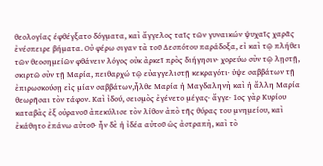θεολογίας έφθέγξατο δόγματα, καὶ ἄγγελος ταῖς τῶν γυναικών ψυχαῖς χαρᾶς ἐνέσπειρε βήματα. Οὐ φέρω σιγαν τὰ τοῦ Δεσπότου παράδοξα, εἰ καὶ τῷ πλήθει τῶν θεοσημείῶν φθάνειν λόγος οὐκ ἀρκεῖ πρὸς διήγησιν· χορεύω σὺν τῷ λῃστῇ, σκιρτῶ σὺν τῇ Μαρία, πειθαρχώ τῷ εὐαγγελιστῇ κεκραγότι· ὑψε σαββάτων τῇ ἐπιρωσκούσῃ εἰς μίαν σαββάτων,ἦλθε Μαρία ἡ Μαγδαληνὴ καὶ ἡ ἄλλη Μαρία θεωρῆσαι τὸν τάφον. Καὶ ἰδού, σεισμὸς ἐγένετο μέγας· ἄγγε· 1ος γὰρ Κυρίου καταβὰς ἐξ οὐρανοῦ ἀπεκύλισε τὸν λίθον ἀπὸ τῆς θύρας του μνημείου, καὶ ἐκάθητο ἐπάνω αὐτοῦ· ἦν δὲ ἡ ἰδέα αὐτοῦ ὡς ἀστραπὴ, καὶ τὸ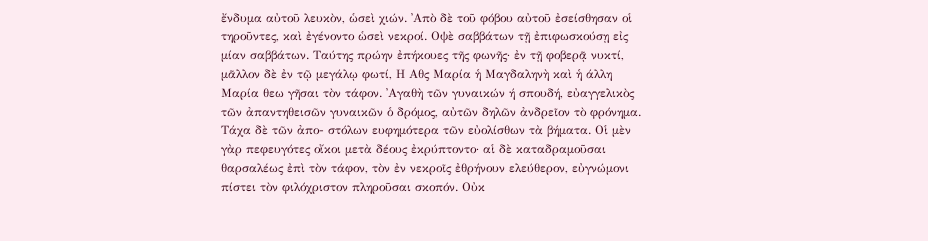ἔνδυμα αὐτοῦ λευκὸν, ὡσεὶ χιών. ᾿Απὸ δὲ τοῦ φόβου αὐτοῦ ἐσείσθησαν οἱ τηροῦντες, καὶ ἐγένοντο ὡσεὶ νεκροί. Οψὲ σαββάτων τῇ ἐπιφωσκούσῃ εἰς μίαν σαββάτων. Ταύτης πρώην ἐπήκουες τῆς φωνῆς· ἐν τῇ φοβερᾷ νυκτί, μᾶλλον δὲ ἐν τῷ μεγάλῳ φωτί, Η Αθς Μαρία ἡ Μαγδαληνὴ καὶ ἡ άλλη Μαρία θεω γῆσαι τὸν τάφον. ᾿Αγαθὴ τῶν γυναικών ή σπουδή, εὐαγγελικὸς τῶν ἀπαντηθεισῶν γυναικῶν ὁ δρόμος, αὐτῶν δηλῶν ἀνδρεῖον τὸ φρόνημα. Τάχα δὲ τῶν ἀπο- στόλων ευφημότερα τῶν εὐολίσθων τὰ βήματα. Οἱ μὲν γὰρ πεφευγότες οἴκοι μετὰ δέους ἐκρύπτοντο· αἱ δὲ καταδραμοῦσαι θαρσαλέως ἐπὶ τὸν τάφον, τὸν ἐν νεκροῖς ἐθρήνουν ελεύθερον, εὐγνώμονι πίστει τὸν φιλόχριστον πληροῦσαι σκοπόν. Οὐκ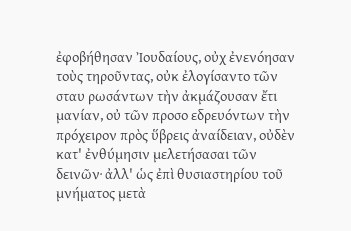ἐφοβήθησαν Ἰουδαίους, οὐχ ἐνενόησαν τοὺς τηροῦντας, οὐκ ἐλογίσαντο τῶν σταυ ρωσάντων τὴν ἀκμάζουσαν ἔτι μανίαν, οὐ τῶν προσο εδρευόντων τὴν πρόχειρον πρὸς ὕβρεις ἀναίδειαν, οὐδὲν κατ' ἐνθύμησιν μελετήσασαι τῶν δεινῶν· ἀλλ' ὡς ἐπὶ θυσιαστηρίου τοῦ μνήματος μετὰ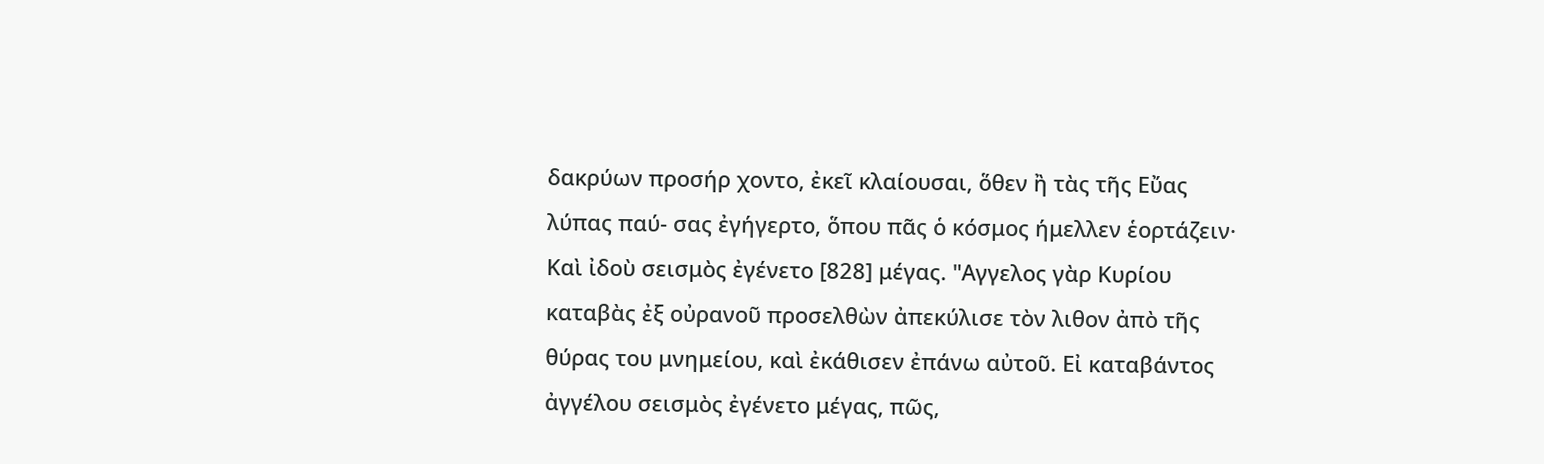δακρύων προσήρ χοντο, ἐκεῖ κλαίουσαι, ὅθεν ἢ τὰς τῆς Εὔας λύπας παύ- σας ἐγήγερτο, ὅπου πᾶς ὁ κόσμος ήμελλεν ἑορτάζειν· Καὶ ἰδοὺ σεισμὸς ἐγένετο [828] μέγας. "Αγγελος γὰρ Κυρίου καταβὰς ἐξ οὐρανοῦ προσελθὼν ἀπεκύλισε τὸν λιθον ἀπὸ τῆς θύρας του μνημείου, καὶ ἐκάθισεν ἐπάνω αὐτοῦ. Εἰ καταβάντος ἀγγέλου σεισμὸς ἐγένετο μέγας, πῶς,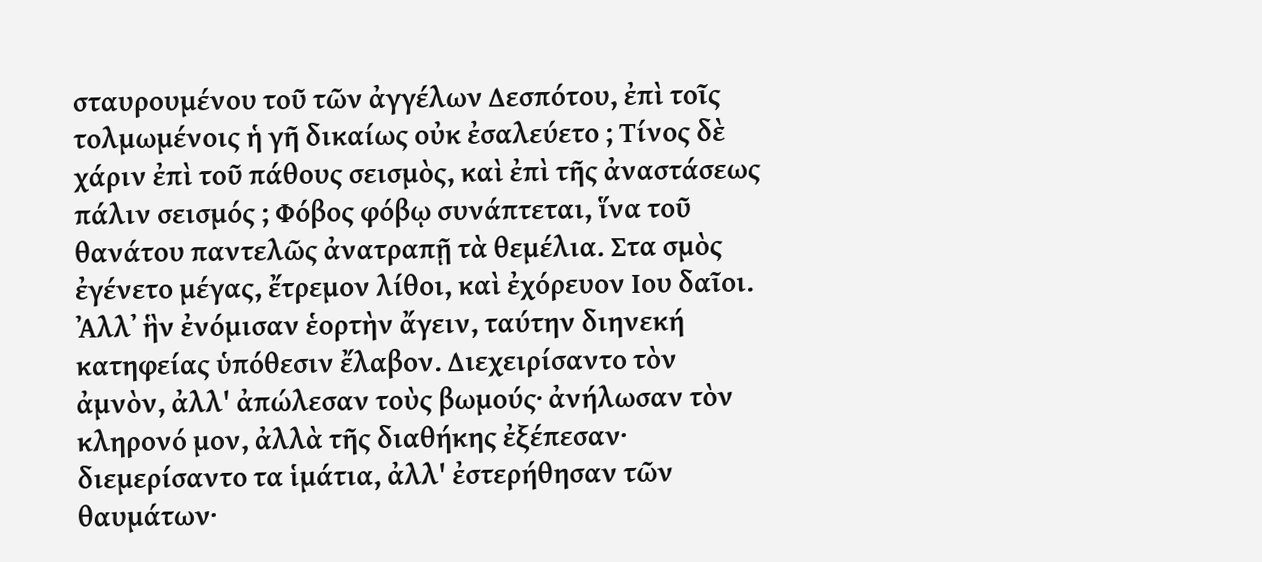σταυρουμένου τοῦ τῶν ἀγγέλων Δεσπότου, ἐπὶ τοῖς τολμωμένοις ἡ γῆ δικαίως οὐκ ἐσαλεύετο ; Τίνος δὲ χάριν ἐπὶ τοῦ πάθους σεισμὸς, καὶ ἐπὶ τῆς ἀναστάσεως πάλιν σεισμός ; Φόβος φόβῳ συνάπτεται, ἵνα τοῦ θανάτου παντελῶς ἀνατραπῇ τὰ θεμέλια. Στα σμὸς ἐγένετο μέγας, ἔτρεμον λίθοι, καὶ ἐχόρευον Ιου δαῖοι. Ἀλλ᾿ ἣν ἐνόμισαν ἑορτὴν ἄγειν, ταύτην διηνεκή κατηφείας ὑπόθεσιν ἔλαβον. Διεχειρίσαντο τὸν ἀμνὸν, ἀλλ' ἀπώλεσαν τοὺς βωμούς· ἀνήλωσαν τὸν κληρονό μον, ἀλλὰ τῆς διαθήκης ἐξέπεσαν· διεμερίσαντο τα ἱμάτια, ἀλλ' ἐστερήθησαν τῶν θαυμάτων·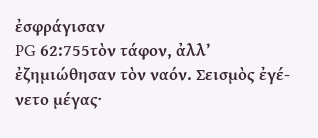ἐσφράγισαν
PG 62:755τὸν τάφον, ἀλλ’ ἐζημιώθησαν τὸν ναόν. Σεισμὸς ἐγέ-νετο μέγας·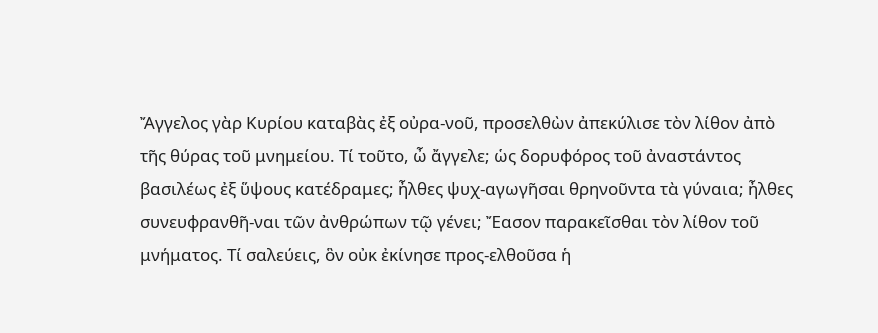Ἄγγελος γὰρ Κυρίου καταβὰς ἐξ οὐρα-νοῦ, προσελθὼν ἀπεκύλισε τὸν λίθον ἀπὸ τῆς θύρας τοῦ μνημείου. Τί τοῦτο, ὦ ἄγγελε; ὡς δορυφόρος τοῦ ἀναστάντος βασιλέως ἐξ ὕψους κατέδραμες; ἦλθες ψυχ-αγωγῆσαι θρηνοῦντα τὰ γύναια; ἦλθες συνευφρανθῆ-ναι τῶν ἀνθρώπων τῷ γένει; Ἔασον παρακεῖσθαι τὸν λίθον τοῦ μνήματος. Τί σαλεύεις, ὃν οὐκ ἐκίνησε προς-ελθοῦσα ἡ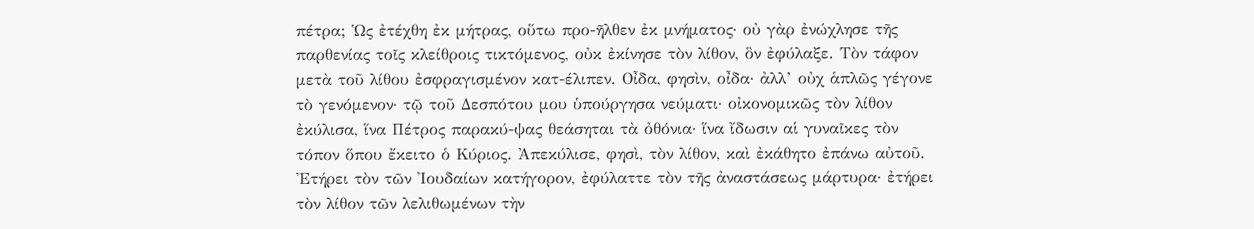πέτρα; Ὡς ἐτέχθη ἐκ μήτρας, οὕτω προ-ῆλθεν ἐκ μνήματος· οὐ γὰρ ἐνώχλησε τῆς παρθενίας τοῖς κλείθροις τικτόμενος, οὐκ ἐκίνησε τὸν λίθον, ὃν ἐφύλαξε. Τὸν τάφον μετὰ τοῦ λίθου ἐσφραγισμένον κατ-έλιπεν. Οἶδα, φησὶν, οἶδα· ἀλλ’ οὐχ ἁπλῶς γέγονε τὸ γενόμενον· τῷ τοῦ Δεσπότου μου ὑπούργησα νεύματι· οἰκονομικῶς τὸν λίθον ἐκύλισα, ἵνα Πέτρος παρακύ-ψας θεάσηται τὰ ὀθόνια· ἵνα ἴδωσιν αἱ γυναῖκες τὸν τόπον ὅπου ἔκειτο ὁ Κύριος. Ἀπεκύλισε, φησὶ, τὸν λίθον, καὶ ἐκάθητο ἐπάνω αὐτοῦ. Ἐτήρει τὸν τῶν Ἰουδαίων κατήγορον, ἐφύλαττε τὸν τῆς ἀναστάσεως μάρτυρα· ἐτήρει τὸν λίθον τῶν λελιθωμένων τὴν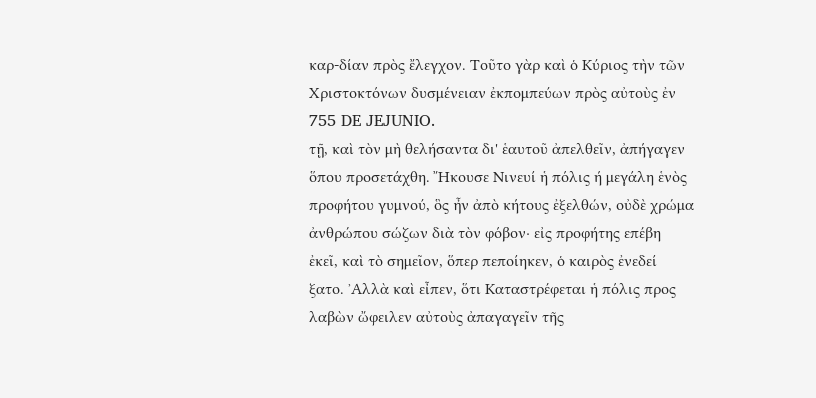καρ-δίαν πρὸς ἔλεγχον. Τοῦτο γὰρ καὶ ὁ Κύριος τὴν τῶν Χριστοκτόνων δυσμένειαν ἐκπομπεύων πρὸς αὐτοὺς ἐν
755 DE JEJUNIO.
τῇ, καὶ τὸν μὴ θελήσαντα δι' ἑαυτοῦ ἀπελθεῖν, ἀπήγαγεν
ὅπου προσετάχθη. Ἤκουσε Νινευί ἡ πόλις ή μεγάλη ἑνὸς
προφήτου γυμνού, ὃς ἦν ἀπὸ κήτους ἐξελθών, οὐδὲ χρώμα
ἀνθρώπου σώζων διὰ τὸν φόβον· εἰς προφήτης επέβη
ἐκεῖ, καὶ τὸ σημεῖον, ὅπερ πεποίηκεν, ὁ καιρὸς ἐνεδεί
ξατο. ᾿Αλλὰ καὶ εἶπεν, ὅτι Καταστρέφεται ἡ πόλις προς
λαβὼν ὤφειλεν αὐτοὺς ἀπαγαγεῖν τῆς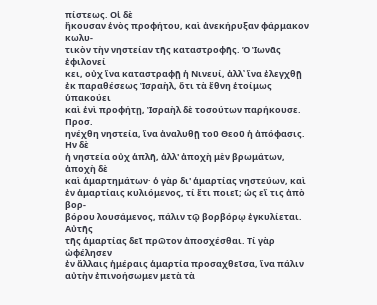πίστεως. Οἱ δὲ
ἤκουσαν ἑνὸς προφήτου, καὶ ἀνεκήρυξαν φάρμακον κωλυ-
τικὸν τὴν νηστείαν τῆς καταστροφῆς. Ὁ Ἰωνᾶς ἐφιλονεί
κει, οὐχ ἵνα καταστραφῇ ἡ Νινευί, ἀλλ᾽ ἵνα ἐλεγχθῇ
ἐκ παραθέσεως Ἰσραὴλ, ὅτι τὰ ἔθνη ἑτοίμως ὑπακούει
καὶ ἑνὶ προφήτῃ, Ἰσραὴλ δὲ τοσούτων παρήκουσε. Προσ.
ηνέχθη νηστεία, ἵνα ἀναλυθῇ τοῦ Θεοῦ ἡ ἀπόφασις. Ην δὲ
ἡ νηστεία οὐχ ἁπλῆ, ἀλλ' ἀποχὴ μὲν βρωμάτων, ἀποχὴ δὲ
καὶ ἁμαρτημάτων· ὁ γὰρ δι' ἁμαρτίας νηστεύων, καὶ
ἐν ἁμαρτίαις κυλιόμενος, τί ἔτι ποιεῖ; ὡς εἴ τις ἀπὸ βορ-
βόρου λουσάμενος, πάλιν τῷ βορβόρῳ ἐγκυλίεται. Αὐτῆς
τῆς ἁμαρτίας δεῖ πρῶτον ἀποσχέσθαι. Τί γὰρ ὠφέλησεν
ἐν ἄλλαις ἡμέραις ἁμαρτία προσαχθεῖσα, ἵνα πάλιν
αὐτὴν ἐπινοήσωμεν μετὰ τὰ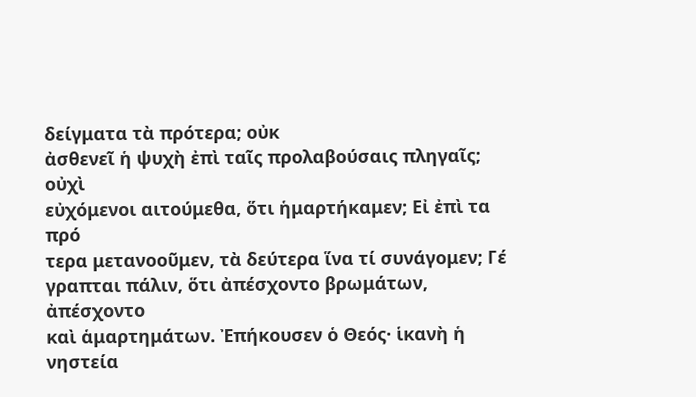δείγματα τὰ πρότερα; οὐκ
ἀσθενεῖ ἡ ψυχὴ ἐπὶ ταῖς προλαβούσαις πληγαῖς; οὐχὶ
εὐχόμενοι αιτούμεθα, ὅτι ἡμαρτήκαμεν; Εἰ ἐπὶ τα πρό
τερα μετανοοῦμεν, τὰ δεύτερα ἵνα τί συνάγομεν; Γέ
γραπται πάλιν, ὅτι ἀπέσχοντο βρωμάτων, ἀπέσχοντο
καὶ ἁμαρτημάτων. Ἐπήκουσεν ὁ Θεός· ἱκανὴ ἡ νηστεία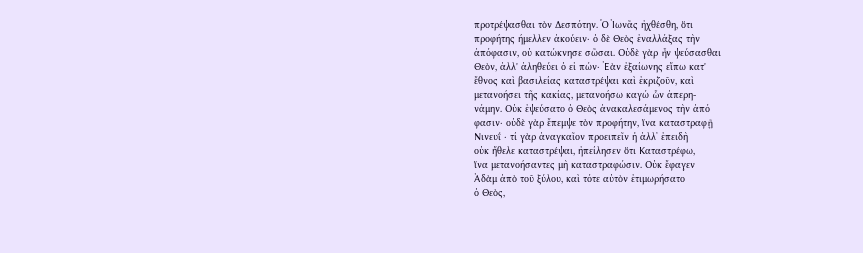προτρέψασθαι τὸν Δεσπότην. Ὁ Ἰωνᾶς ἠχθέσθη, ὅτι
προφήτης ήμελλεν ἀκούειν· ὁ δὲ Θεὸς ἐναλλάξας τὴν
ἀπόφασιν, οὐ κατώκνησε σῶσαι. Οὐδὲ γὰρ ἦν ψεύσασθαι
Θεὸν, ἀλλ' ἀληθεύει ὁ εἰ πών· Ἐὰν ἐξαίωνης εἴπω κατ'
ἔθνος καὶ βασιλείας καταστρέψαι καὶ ἐκριζοῦν, καὶ
μετανοήσει τῆς κακίας, μετανοήσω καγώ ὧν ἀπερη-
νάμην. Οὐκ ἐψεύσατο ὁ Θεὸς ἀνακαλεσάμενος τὴν ἀπό
φασιν· οὐδὲ γὰρ ἔπεμψε τὸν προφήτην, ἵνα καταστραφῇ
Νινευΐ · τί γὰρ ἀναγκαῖον προειπεῖν ἡ ἀλλ᾽ ἐπειδὴ
οὐκ ἤθελε καταστρέψαι, ἠπείλησεν ὅτι Καταστρέφω,
ἵνα μετανοήσαντες μὴ καταστραφώσιν. Οὐκ ἔφαγεν
Ἀδὰμ ἀπὸ τοῦ ξύλου, καὶ τότε αὐτὸν ἐτιμωρήσατο
ὁ Θεὸς,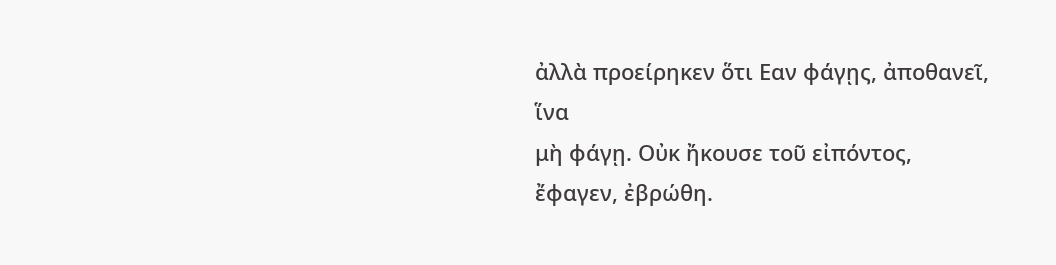ἀλλὰ προείρηκεν ὅτι Εαν φάγῃς, ἀποθανεῖ, ἵνα
μὴ φάγῃ. Οὐκ ἤκουσε τοῦ εἰπόντος, ἔφαγεν, ἐβρώθη.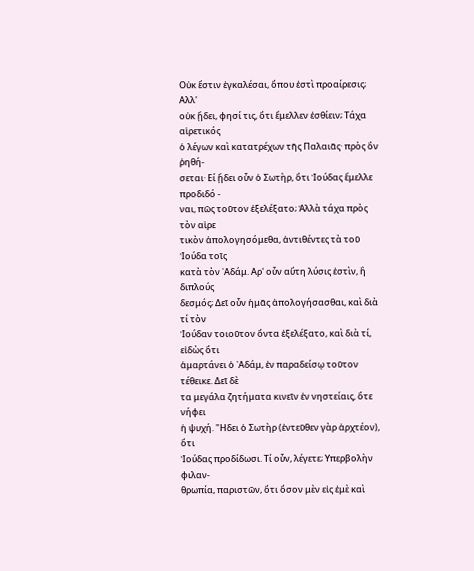Οὐκ ἔστιν ἐγκαλέσαι, ὅπου ἐστὶ προαίρεσις; Αλλ'
οὐκ ᾔδει, φησί τις, ὅτι ἔμελλεν ἐσθίειν; Τάχα αἱρετικός
ὁ λέγων καὶ κατατρέχων τῆς Παλαιᾶς· πρὸς ὂν ῥηθή-
σεται· Εί ᾔδει οὖν ὁ Σωτὴρ, ὅτι Ἰούδας ἔμελλε προδιδό -
ναι, πῶς τοῦτον ἐξελέξατο; Ἀλλὰ τάχα πρὸς τὸν αἱρε
τικὸν ἀπολογησόμεθα, ἀντιθέντες τὰ τοῦ Ἰούδα τοῖς
κατὰ τὸν ᾿Αδάμ. Αρ' οὖν αὕτη λύσις ἐστὶν, ἢ διπλούς
δεσμός; Δεῖ οὖν ἡμᾶς ἀπολογήσασθαι, καὶ διὰ τί τὸν
Ἰούδαν τοιοῦτον ὄντα ἐξελέξατο, καὶ διὰ τί, εἰδὼς ὅτι
ἁμαρτάνει ὁ ᾿Αδάμ, ἐν παραδείσῳ τοῦτον τέθεικε. Δεῖ δὲ
τα μεγάλα ζητήματα κινεῖν ἐν νηστείαις, ὅτε νήφει
ἡ ψυχή. "Ηδει ὁ Σωτὴρ (ἐντεῦθεν γὰρ ἀρχτέον), ὅτι
Ἰούδας προδίδωσι. Τί οὖν, λέγετε; Υπερβολὴν φιλαν-
θρωπία, παριστῶν, ὅτι ὅσον μὲν εἰς ἐμὲ καὶ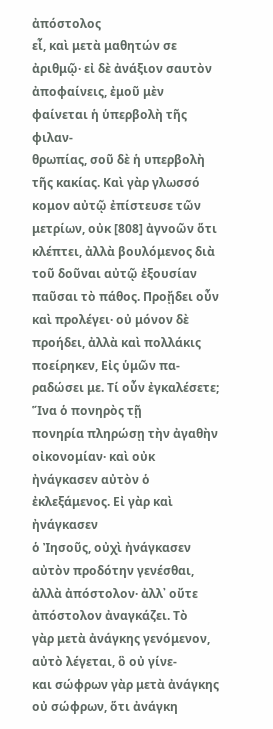ἀπόστολος
εἶ, καὶ μετὰ μαθητών σε ἀριθμῷ· εἰ δὲ ἀνάξιον σαυτὸν
ἀποφαίνεις, ἐμοῦ μὲν φαίνεται ἡ ὑπερβολὴ τῆς φιλαν-
θρωπίας, σοῦ δὲ ἡ υπερβολὴ τῆς κακίας. Καὶ γὰρ γλωσσό
κομον αὐτῷ ἐπίστευσε τῶν μετρίων, οὐκ [808] ἀγνοῶν ὅτι
κλέπτει, ἀλλὰ βουλόμενος διὰ τοῦ δοῦναι αὐτῷ ἐξουσίαν
παῦσαι τὸ πάθος. Προᾔδει οὖν καὶ προλέγει· οὐ μόνον δὲ
προήδει, ἀλλὰ καὶ πολλάκις ποείρηκεν, Εἰς ὑμῶν πα-
ραδώσει με. Τί οὖν ἐγκαλέσετε; Ἵνα ὁ πονηρὸς τῇ
πονηρία πληρώσῃ τὴν ἀγαθὴν οἰκονομίαν· καὶ οὐκ
ἠνάγκασεν αὐτὸν ὁ ἐκλεξάμενος. Εἰ γὰρ καὶ ἠνάγκασεν
ὁ Ἰησοῦς, οὐχὶ ἠνάγκασεν αὐτὸν προδότην γενέσθαι,
ἀλλὰ ἀπόστολον· ἀλλ᾽ οὔτε ἀπόστολον ἀναγκάζει. Τὸ
γὰρ μετὰ ἀνάγκης γενόμενον, αὐτὸ λέγεται, ὃ οὐ γίνε-
και σώφρων γὰρ μετὰ ἀνάγκης οὐ σώφρων, ὅτι ἀνάγκη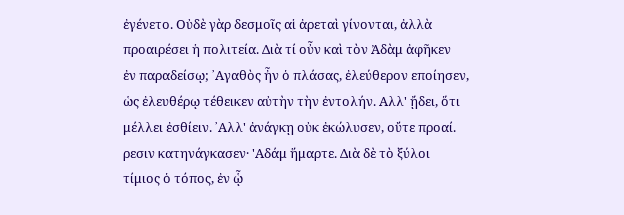ἐγένετο. Οὐδὲ γὰρ δεσμοῖς αἱ ἀρεταὶ γίνονται, ἀλλὰ
προαιρέσει ἡ πολιτεία. Διὰ τί οὖν καὶ τὸν Ἀδὰμ ἀφῆκεν
ἐν παραδείσῳ; ᾿Αγαθὸς ἦν ὁ πλάσας, ἐλεύθερον εποίησεν,
ὡς ἐλευθέρῳ τέθεικεν αὐτὴν τὴν ἐντολήν. Αλλ' ᾔδει, ὅτι
μέλλει ἐσθίειν. ᾿Αλλ' ἀνάγκῃ οὐκ ἐκώλυσεν, οὔτε προαί.
ρεσιν κατηνάγκασεν· 'Αδάμ ἥμαρτε. Διὰ δὲ τὸ ξύλοι
τίμιος ὁ τόπος, ἐν ᾧ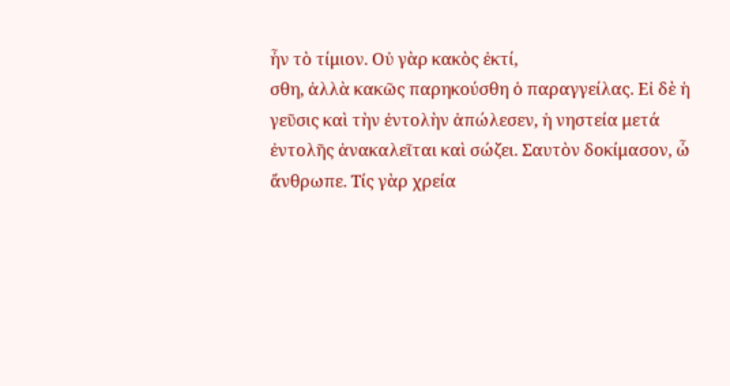ἦν τὸ τίμιον. Οὐ γὰρ κακὸς ἐκτί,
σθη, ἀλλὰ κακῶς παρηκούσθη ὁ παραγγείλας. Εἰ δὲ ἡ
γεῦσις καὶ τὴν ἐντολὴν ἀπώλεσεν, ἡ νηστεία μετά
ἐντολῆς ἀνακαλεῖται καὶ σώζει. Σαυτὸν δοκίμασον, ὦ
ἄνθρωπε. Τίς γὰρ χρεία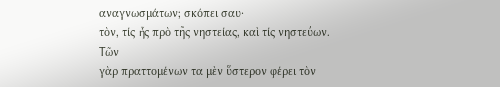αναγνωσμάτων; σκόπει σαυ·
τὸν, τίς ἧς πρὸ τῆς νηστείας, καὶ τίς νηστεύων. Τῶν
γὰρ πραττομένων τα μὲν ὕστερον φέρει τὸν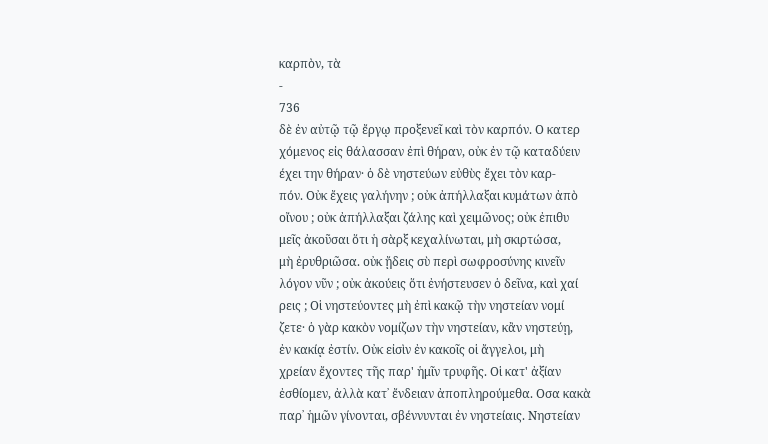καρπὸν, τὰ
-
736
δὲ ἐν αὐτῷ τῷ ἔργῳ προξενεῖ καὶ τὸν καρπόν. Ο κατερ
χόμενος εἰς θάλασσαν ἐπὶ θήραν, οὐκ ἐν τῷ καταδύειν
έχει την θήραν· ὁ δὲ νηστεύων εὐθὺς ἔχει τὸν καρ-
πόν. Οὐκ ἔχεις γαλήνην ; οὐκ ἀπήλλαξαι κυμάτων ἀπὸ
οἴνου ; οὐκ ἀπήλλαξαι ζάλης καὶ χειμῶνος; οὐκ ἐπιθυ
μεῖς ἀκοῦσαι ὅτι ἡ σὰρξ κεχαλίνωται, μὴ σκιρτώσα,
μὴ ἐρυθριῶσα. οὐκ ᾔδεις σὺ περὶ σωφροσύνης κινεῖν
λόγον νῦν ; οὐκ ἀκούεις ὅτι ἐνήστευσεν ὁ δεῖνα, καὶ χαί
ρεις ; Οἱ νηστεύοντες μὴ ἐπὶ κακῷ τὴν νηστείαν νομί
ζετε· ὁ γὰρ κακὸν νομίζων τὴν νηστείαν, κἂν νηστεύῃ,
ἐν κακίᾳ ἐστίν. Οὐκ εἰσὶν ἐν κακοῖς οἱ ἄγγελοι, μὴ
χρείαν ἔχοντες τῆς παρ' ἡμῖν τρυφῆς. Οἱ κατ' ἀξίαν
ἐσθίομεν, ἀλλὰ κατ᾽ ἔνδειαν ἀποπληρούμεθα. Οσα κακὰ
παρ᾽ ἡμῶν γίνονται, σβέννυνται ἐν νηστείαις. Νηστείαν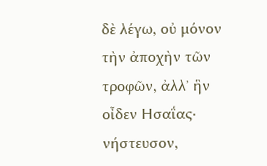δὲ λέγω, οὐ μόνον τὴν ἀποχὴν τῶν τροφῶν, ἀλλ᾽ ἣν
οἶδεν Ησαΐας· νήστευσον,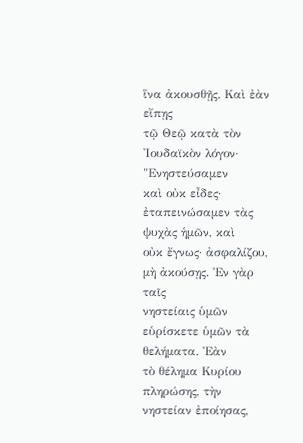ἵνα ἀκουσθῇς. Καὶ ἐὰν εἴπῃς
τῷ Θεῷ κατὰ τὸν Ἰουδαϊκὸν λόγον· "Ενηστεύσαμεν
καὶ οὐκ εἶδες· ἐταπεινώσαμεν τὰς ψυχὰς ἡμῶν, καὶ
οὐκ ἔγνως· ἀσφαλίζου, μὴ ἀκούσῃς. Ἐν γὰρ ταῖς
νηστείαις ὑμῶν εὑρίσκετε ὑμῶν τὰ θελήματα. Ἐὰν
τὸ θέλημα Κυρίου πληρώσης, τὴν νηστείαν ἐποίησας,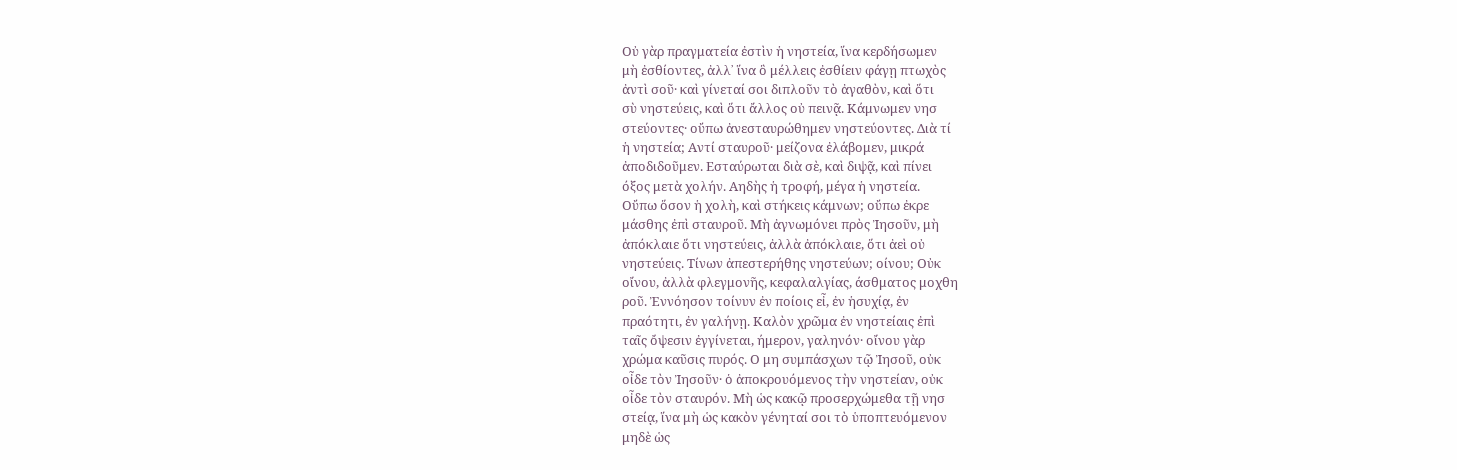Οὐ γὰρ πραγματεία ἐστὶν ἡ νηστεία, ἵνα κερδήσωμεν
μὴ ἐσθίοντες, ἀλλ᾽ ἵνα ὃ μέλλεις ἐσθίειν φάγῃ πτωχὸς
ἀντὶ σοῦ· καὶ γίνεταί σοι διπλοῦν τὸ ἀγαθὸν, καὶ ὅτι
σὺ νηστεύεις, καὶ ὅτι ἄλλος οὐ πεινᾷ. Κάμνωμεν νησ
στεύοντες· οὔπω ἀνεσταυρώθημεν νηστεύοντες. Διὰ τί
ἡ νηστεία; Αντί σταυροῦ· μείζονα ἐλάβομεν, μικρά
ἀποδιδοῦμεν. Εσταύρωται διὰ σὲ, καὶ διψᾷ, καὶ πίνει
όξος μετὰ χολήν. Αηδὴς ἡ τροφή, μέγα ἡ νηστεία.
Οὔπω ὅσον ἡ χολὴ, καὶ στήκεις κάμνων; οὔπω ἐκρε
μάσθης ἐπὶ σταυροῦ. Μὴ ἀγνωμόνει πρὸς Ἰησοῦν, μὴ
ἀπόκλαιε ὅτι νηστεύεις, ἀλλὰ ἀπόκλαιε, ὅτι ἀεὶ οὐ
νηστεύεις. Τίνων ἀπεστερήθης νηστεύων; οίνου; Οὐκ
οἴνου, ἀλλὰ φλεγμονῆς, κεφαλαλγίας, άσθματος μοχθη
ροῦ. Ἐννόησον τοίνυν ἐν ποίοις εἶ, ἐν ἡσυχίᾳ, ἐν
πραότητι, ἐν γαλήνῃ. Καλὸν χρῶμα ἐν νηστείαις ἐπὶ
ταῖς ὄψεσιν ἐγγίνεται, ήμερον, γαληνόν· οἴνου γὰρ
χρώμα καῦσις πυρός. Ο μη συμπάσχων τῷ Ἰησοῦ, οὐκ
οἶδε τὸν Ἰησοῦν· ὁ ἀποκρουόμενος τὴν νηστείαν, οὐκ
οἶδε τὸν σταυρόν. Μὴ ὡς κακῷ προσερχώμεθα τῇ νησ
στείᾳ, ἵνα μὴ ὡς κακὸν γένηταί σοι τὸ ὑποπτευόμενον
μηδὲ ὡς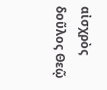αἰσχρὸς δοῦλος Θεῷ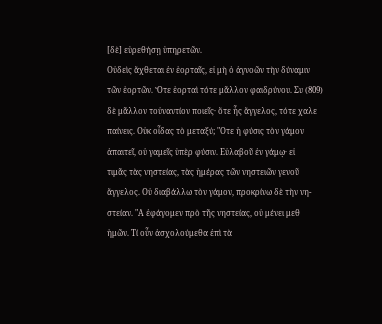[δὲ] εὑρεθήσῃ ὑπηρετῶν.
Οὐδεὶς ἄχθεται ἐν ἑορταῖς, εἰ μὴ ὁ ἀγνοῶν τὴν δύναμιν
τῶν ἑορτῶν. Ὅτε ἑορταὶ τότε μᾶλλον φαιδρύνου. Συ (809)
δὲ μᾶλλον τοὐναντίον ποιεῖς· ὅτε ἧς ἄγγελος, τότε χαλε
παίνεις. Οὐκ οἶδας τὸ μεταξύ; "Οτε ἡ φύσις τὸν γάμον
ἀπαιτεῖ, οὐ γαμεῖς ὑπὲρ φύσιν. Εὐλαβοῦ ἐν γάμῳ· εἰ
τιμᾶς τὰς νηστείας, τὰς ἡμέρας τῶν νηστειῶν γενοῦ
ἄγγελος. Οὐ διαβάλλω τὸν γάμον, προκρίνω δὲ τὴν νη-
στείαν. "Α ἐφάγομεν πρὸ τῆς νηστείας, οὐ μένει μεθ
ἡμῶν. Τί οὖν ἀσχολούμεθα ἐπὶ τὰ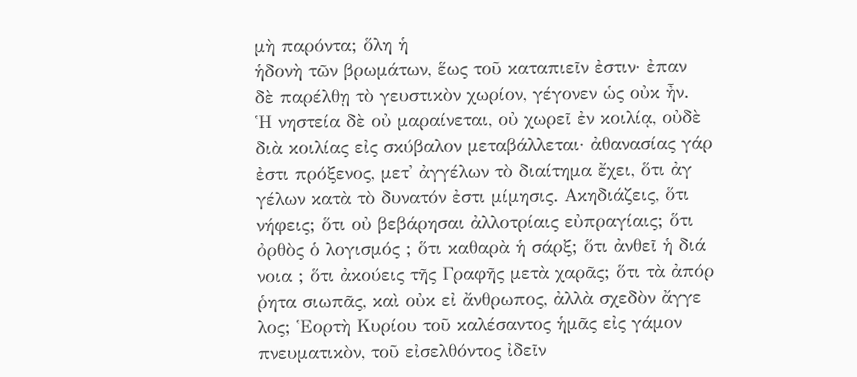μὴ παρόντα; ὅλη ἡ
ἡδονὴ τῶν βρωμάτων, ἕως τοῦ καταπιεῖν ἐστιν· ἐπαν
δὲ παρέλθῃ τὸ γευστικὸν χωρίον, γέγονεν ὡς οὐκ ἦν.
Ἡ νηστεία δὲ οὐ μαραίνεται, οὐ χωρεῖ ἐν κοιλίᾳ, οὐδὲ
διὰ κοιλίας εἰς σκύβαλον μεταβάλλεται· ἀθανασίας γάρ
ἐστι πρόξενος, μετ' ἀγγέλων τὸ διαίτημα ἔχει, ὅτι ἀγ
γέλων κατὰ τὸ δυνατόν ἐστι μίμησις. Ακηδιάζεις, ὅτι
νήφεις; ὅτι οὐ βεβάρησαι ἀλλοτρίαις εὐπραγίαις; ὅτι
ὀρθὸς ὁ λογισμός ; ὅτι καθαρὰ ἡ σάρξ; ὅτι ἀνθεῖ ἡ διά
νοια ; ὅτι ἀκούεις τῆς Γραφῆς μετὰ χαρᾶς; ὅτι τὰ ἀπόρ
ῥητα σιωπᾶς, καὶ οὐκ εἰ ἄνθρωπος, ἀλλὰ σχεδὸν ἄγγε
λος; Ἑορτὴ Κυρίου τοῦ καλέσαντος ἡμᾶς εἰς γάμον
πνευματικὸν, τοῦ εἰσελθόντος ἰδεῖν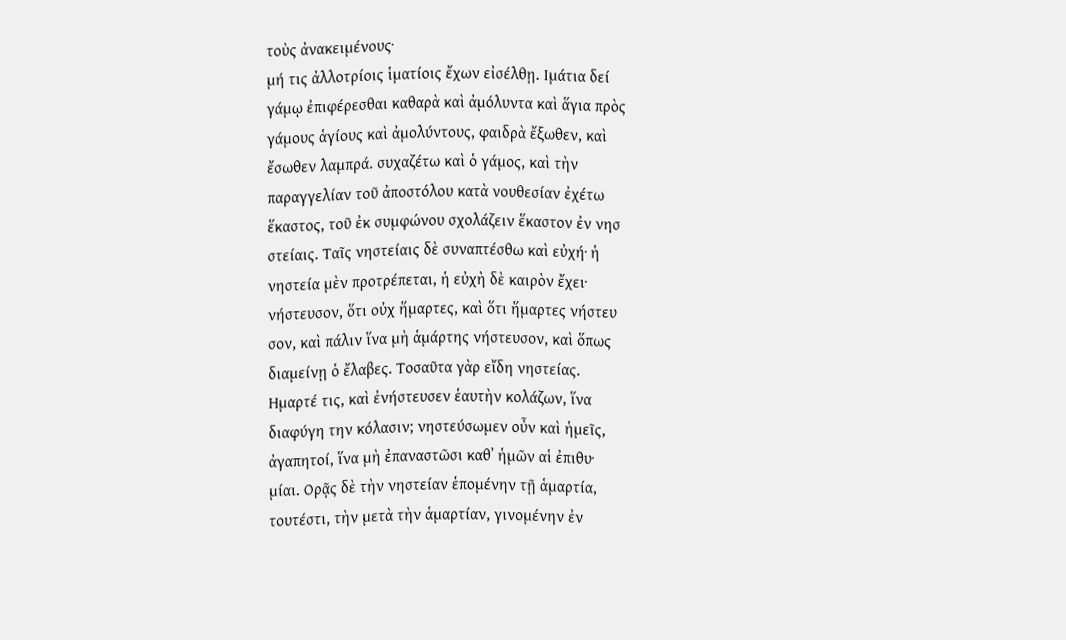τοὺς ἀνακειμένους·
μή τις ἀλλοτρίοις ἱματίοις ἔχων εἰσέλθῃ. Ιμάτια δεί
γάμῳ ἐπιφέρεσθαι καθαρὰ καὶ ἀμόλυντα καὶ ἅγια πρὸς
γάμους ἁγίους καὶ ἀμολύντους, φαιδρὰ ἔξωθεν, καὶ
ἔσωθεν λαμπρά. συχαζέτω καὶ ὁ γάμος, καὶ τὴν
παραγγελίαν τοῦ ἀποστόλου κατὰ νουθεσίαν ἐχέτω
ἕκαστος, τοῦ ἐκ συμφώνου σχολάζειν ἕκαστον ἐν νησ
στείαις. Ταῖς νηστείαις δὲ συναπτέσθω καὶ εὐχή· ἡ
νηστεία μὲν προτρέπεται, ἡ εὐχὴ δὲ καιρὸν ἔχει·
νήστευσον, ὅτι οὐχ ἥμαρτες, καὶ ὅτι ἥμαρτες νήστευ
σον, καὶ πάλιν ἵνα μὴ ἁμάρτης νήστευσον, καὶ ὅπως
διαμείνῃ ὁ ἔλαβες. Τοσαῦτα γὰρ εἴδη νηστείας.
Ημαρτέ τις, καὶ ἐνήστευσεν ἑαυτὴν κολάζων, ἵνα
διαφύγη την κόλασιν; νηστεύσωμεν οὖν καὶ ἡμεῖς,
ἀγαπητοί, ἵνα μὴ ἐπαναστῶσι καθ᾿ ἡμῶν αἱ ἐπιθυ·
μίαι. Ορᾷς δὲ τὴν νηστείαν ἑπομένην τῇ ἁμαρτία,
τουτέστι, τὴν μετὰ τὴν ἁμαρτίαν, γινομένην ἐν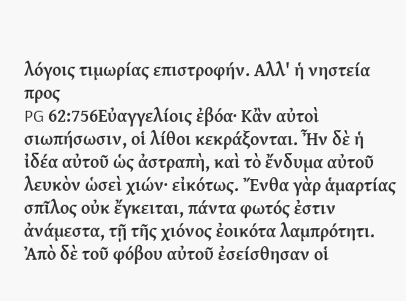λόγοις τιμωρίας επιστροφήν. Αλλ' ἡ νηστεία προς
PG 62:756Εὐαγγελίοις ἐβόα· Κἂν αὐτοὶ σιωπήσωσιν, οἱ λίθοι κεκράξονται. Ἦν δὲ ἡ ἰδέα αὐτοῦ ὡς ἀστραπὴ, καὶ τὸ ἔνδυμα αὐτοῦ λευκὸν ὡσεὶ χιών· εἰκότως. Ἔνθα γὰρ ἁμαρτίας σπῖλος οὐκ ἔγκειται, πάντα φωτός ἐστιν ἀνάμεστα, τῇ τῆς χιόνος ἐοικότα λαμπρότητι. Ἀπὸ δὲ τοῦ φόβου αὐτοῦ ἐσείσθησαν οἱ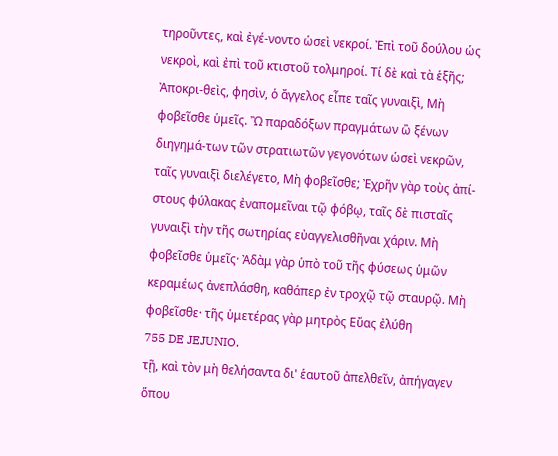τηροῦντες, καὶ ἐγέ-νοντο ὡσεὶ νεκροί. Ἐπὶ τοῦ δούλου ὡς νεκροὶ, καὶ ἐπὶ τοῦ κτιστοῦ τολμηροί. Τί δὲ καὶ τὰ ἑξῆς; Ἀποκρι-θεὶς, φησὶν, ὁ ἄγγελος εἶπε ταῖς γυναιξὶ, Μὴ φοβεῖσθε ὑμεῖς. Ὢ παραδόξων πραγμάτων ὢ ξένων διηγημά-των τῶν στρατιωτῶν γεγονότων ὡσεὶ νεκρῶν, ταῖς γυναιξὶ διελέγετο, Μὴ φοβεῖσθε; Ἐχρῆν γὰρ τοὺς ἀπί-στους φύλακας ἐναπομεῖναι τῷ φόβῳ, ταῖς δὲ πισταῖς γυναιξὶ τὴν τῆς σωτηρίας εὐαγγελισθῆναι χάριν. Μὴ φοβεῖσθε ὑμεῖς· Ἀδὰμ γὰρ ὑπὸ τοῦ τῆς φύσεως ὑμῶν κεραμέως ἀνεπλάσθη, καθάπερ ἐν τροχῷ τῷ σταυρῷ. Μὴ φοβεῖσθε· τῆς ὑμετέρας γὰρ μητρὸς Εὔας ἐλύθη
755 DE JEJUNIO.
τῇ, καὶ τὸν μὴ θελήσαντα δι' ἑαυτοῦ ἀπελθεῖν, ἀπήγαγεν
ὅπου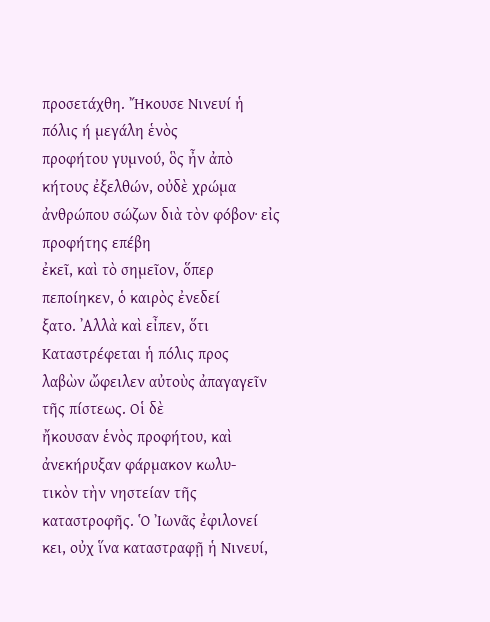προσετάχθη. Ἤκουσε Νινευί ἡ πόλις ή μεγάλη ἑνὸς
προφήτου γυμνού, ὃς ἦν ἀπὸ κήτους ἐξελθών, οὐδὲ χρώμα
ἀνθρώπου σώζων διὰ τὸν φόβον· εἰς προφήτης επέβη
ἐκεῖ, καὶ τὸ σημεῖον, ὅπερ πεποίηκεν, ὁ καιρὸς ἐνεδεί
ξατο. ᾿Αλλὰ καὶ εἶπεν, ὅτι Καταστρέφεται ἡ πόλις προς
λαβὼν ὤφειλεν αὐτοὺς ἀπαγαγεῖν τῆς πίστεως. Οἱ δὲ
ἤκουσαν ἑνὸς προφήτου, καὶ ἀνεκήρυξαν φάρμακον κωλυ-
τικὸν τὴν νηστείαν τῆς καταστροφῆς. Ὁ Ἰωνᾶς ἐφιλονεί
κει, οὐχ ἵνα καταστραφῇ ἡ Νινευί,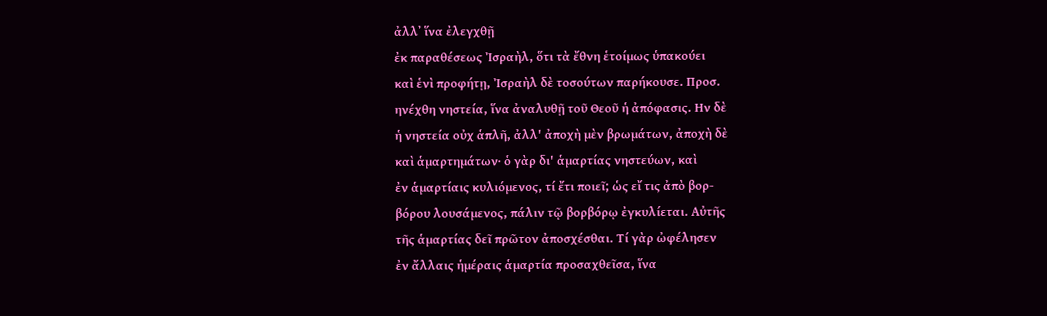ἀλλ᾽ ἵνα ἐλεγχθῇ
ἐκ παραθέσεως Ἰσραὴλ, ὅτι τὰ ἔθνη ἑτοίμως ὑπακούει
καὶ ἑνὶ προφήτῃ, Ἰσραὴλ δὲ τοσούτων παρήκουσε. Προσ.
ηνέχθη νηστεία, ἵνα ἀναλυθῇ τοῦ Θεοῦ ἡ ἀπόφασις. Ην δὲ
ἡ νηστεία οὐχ ἁπλῆ, ἀλλ' ἀποχὴ μὲν βρωμάτων, ἀποχὴ δὲ
καὶ ἁμαρτημάτων· ὁ γὰρ δι' ἁμαρτίας νηστεύων, καὶ
ἐν ἁμαρτίαις κυλιόμενος, τί ἔτι ποιεῖ; ὡς εἴ τις ἀπὸ βορ-
βόρου λουσάμενος, πάλιν τῷ βορβόρῳ ἐγκυλίεται. Αὐτῆς
τῆς ἁμαρτίας δεῖ πρῶτον ἀποσχέσθαι. Τί γὰρ ὠφέλησεν
ἐν ἄλλαις ἡμέραις ἁμαρτία προσαχθεῖσα, ἵνα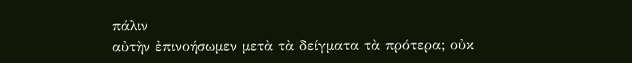πάλιν
αὐτὴν ἐπινοήσωμεν μετὰ τὰ δείγματα τὰ πρότερα; οὐκ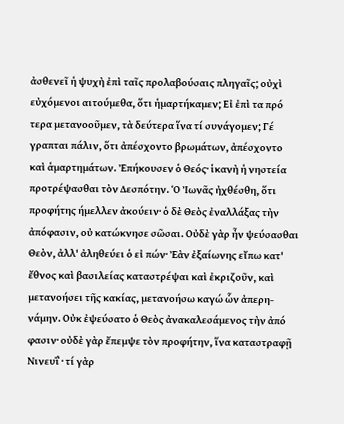ἀσθενεῖ ἡ ψυχὴ ἐπὶ ταῖς προλαβούσαις πληγαῖς; οὐχὶ
εὐχόμενοι αιτούμεθα, ὅτι ἡμαρτήκαμεν; Εἰ ἐπὶ τα πρό
τερα μετανοοῦμεν, τὰ δεύτερα ἵνα τί συνάγομεν; Γέ
γραπται πάλιν, ὅτι ἀπέσχοντο βρωμάτων, ἀπέσχοντο
καὶ ἁμαρτημάτων. Ἐπήκουσεν ὁ Θεός· ἱκανὴ ἡ νηστεία
προτρέψασθαι τὸν Δεσπότην. Ὁ Ἰωνᾶς ἠχθέσθη, ὅτι
προφήτης ήμελλεν ἀκούειν· ὁ δὲ Θεὸς ἐναλλάξας τὴν
ἀπόφασιν, οὐ κατώκνησε σῶσαι. Οὐδὲ γὰρ ἦν ψεύσασθαι
Θεὸν, ἀλλ' ἀληθεύει ὁ εἰ πών· Ἐὰν ἐξαίωνης εἴπω κατ'
ἔθνος καὶ βασιλείας καταστρέψαι καὶ ἐκριζοῦν, καὶ
μετανοήσει τῆς κακίας, μετανοήσω καγώ ὧν ἀπερη-
νάμην. Οὐκ ἐψεύσατο ὁ Θεὸς ἀνακαλεσάμενος τὴν ἀπό
φασιν· οὐδὲ γὰρ ἔπεμψε τὸν προφήτην, ἵνα καταστραφῇ
Νινευΐ · τί γὰρ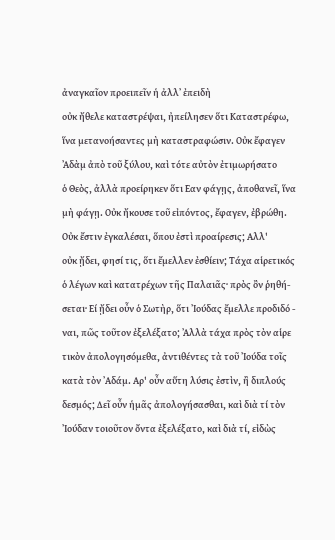ἀναγκαῖον προειπεῖν ἡ ἀλλ᾽ ἐπειδὴ
οὐκ ἤθελε καταστρέψαι, ἠπείλησεν ὅτι Καταστρέφω,
ἵνα μετανοήσαντες μὴ καταστραφώσιν. Οὐκ ἔφαγεν
Ἀδὰμ ἀπὸ τοῦ ξύλου, καὶ τότε αὐτὸν ἐτιμωρήσατο
ὁ Θεὸς, ἀλλὰ προείρηκεν ὅτι Εαν φάγῃς, ἀποθανεῖ, ἵνα
μὴ φάγῃ. Οὐκ ἤκουσε τοῦ εἰπόντος, ἔφαγεν, ἐβρώθη.
Οὐκ ἔστιν ἐγκαλέσαι, ὅπου ἐστὶ προαίρεσις; Αλλ'
οὐκ ᾔδει, φησί τις, ὅτι ἔμελλεν ἐσθίειν; Τάχα αἱρετικός
ὁ λέγων καὶ κατατρέχων τῆς Παλαιᾶς· πρὸς ὂν ῥηθή-
σεται· Εί ᾔδει οὖν ὁ Σωτὴρ, ὅτι Ἰούδας ἔμελλε προδιδό -
ναι, πῶς τοῦτον ἐξελέξατο; Ἀλλὰ τάχα πρὸς τὸν αἱρε
τικὸν ἀπολογησόμεθα, ἀντιθέντες τὰ τοῦ Ἰούδα τοῖς
κατὰ τὸν ᾿Αδάμ. Αρ' οὖν αὕτη λύσις ἐστὶν, ἢ διπλούς
δεσμός; Δεῖ οὖν ἡμᾶς ἀπολογήσασθαι, καὶ διὰ τί τὸν
Ἰούδαν τοιοῦτον ὄντα ἐξελέξατο, καὶ διὰ τί, εἰδὼς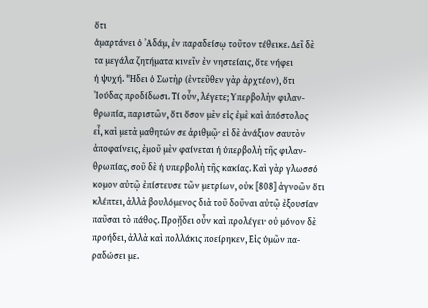ὅτι
ἁμαρτάνει ὁ ᾿Αδάμ, ἐν παραδείσῳ τοῦτον τέθεικε. Δεῖ δὲ
τα μεγάλα ζητήματα κινεῖν ἐν νηστείαις, ὅτε νήφει
ἡ ψυχή. "Ηδει ὁ Σωτὴρ (ἐντεῦθεν γὰρ ἀρχτέον), ὅτι
Ἰούδας προδίδωσι. Τί οὖν, λέγετε; Υπερβολὴν φιλαν-
θρωπία, παριστῶν, ὅτι ὅσον μὲν εἰς ἐμὲ καὶ ἀπόστολος
εἶ, καὶ μετὰ μαθητών σε ἀριθμῷ· εἰ δὲ ἀνάξιον σαυτὸν
ἀποφαίνεις, ἐμοῦ μὲν φαίνεται ἡ ὑπερβολὴ τῆς φιλαν-
θρωπίας, σοῦ δὲ ἡ υπερβολὴ τῆς κακίας. Καὶ γὰρ γλωσσό
κομον αὐτῷ ἐπίστευσε τῶν μετρίων, οὐκ [808] ἀγνοῶν ὅτι
κλέπτει, ἀλλὰ βουλόμενος διὰ τοῦ δοῦναι αὐτῷ ἐξουσίαν
παῦσαι τὸ πάθος. Προᾔδει οὖν καὶ προλέγει· οὐ μόνον δὲ
προήδει, ἀλλὰ καὶ πολλάκις ποείρηκεν, Εἰς ὑμῶν πα-
ραδώσει με.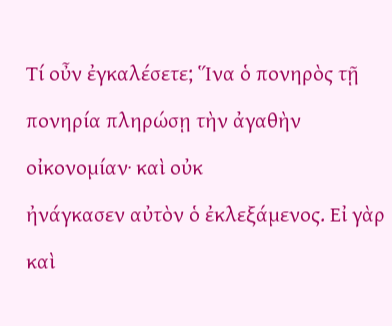Τί οὖν ἐγκαλέσετε; Ἵνα ὁ πονηρὸς τῇ
πονηρία πληρώσῃ τὴν ἀγαθὴν οἰκονομίαν· καὶ οὐκ
ἠνάγκασεν αὐτὸν ὁ ἐκλεξάμενος. Εἰ γὰρ καὶ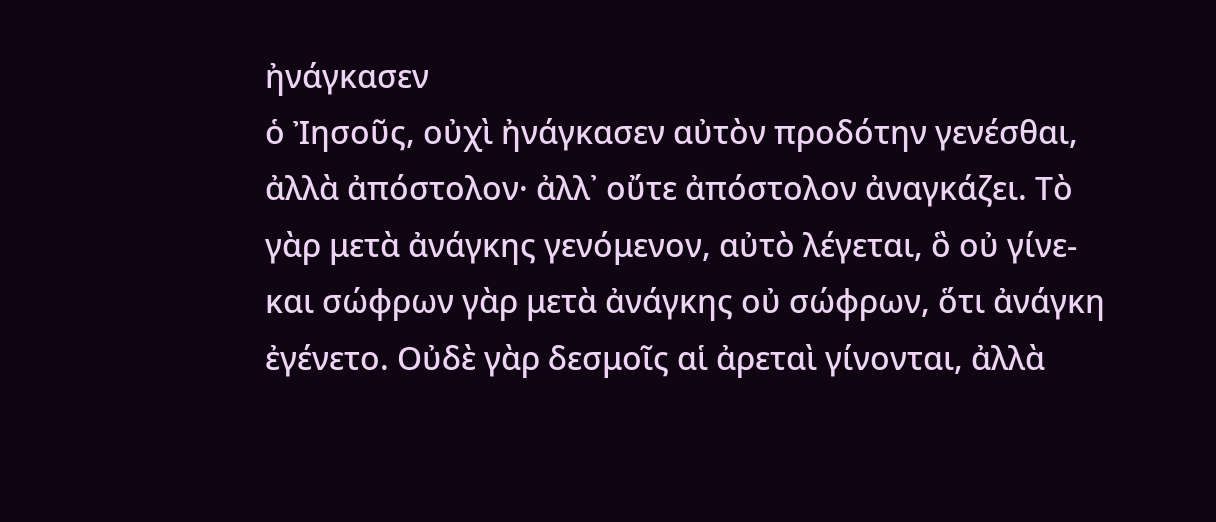ἠνάγκασεν
ὁ Ἰησοῦς, οὐχὶ ἠνάγκασεν αὐτὸν προδότην γενέσθαι,
ἀλλὰ ἀπόστολον· ἀλλ᾽ οὔτε ἀπόστολον ἀναγκάζει. Τὸ
γὰρ μετὰ ἀνάγκης γενόμενον, αὐτὸ λέγεται, ὃ οὐ γίνε-
και σώφρων γὰρ μετὰ ἀνάγκης οὐ σώφρων, ὅτι ἀνάγκη
ἐγένετο. Οὐδὲ γὰρ δεσμοῖς αἱ ἀρεταὶ γίνονται, ἀλλὰ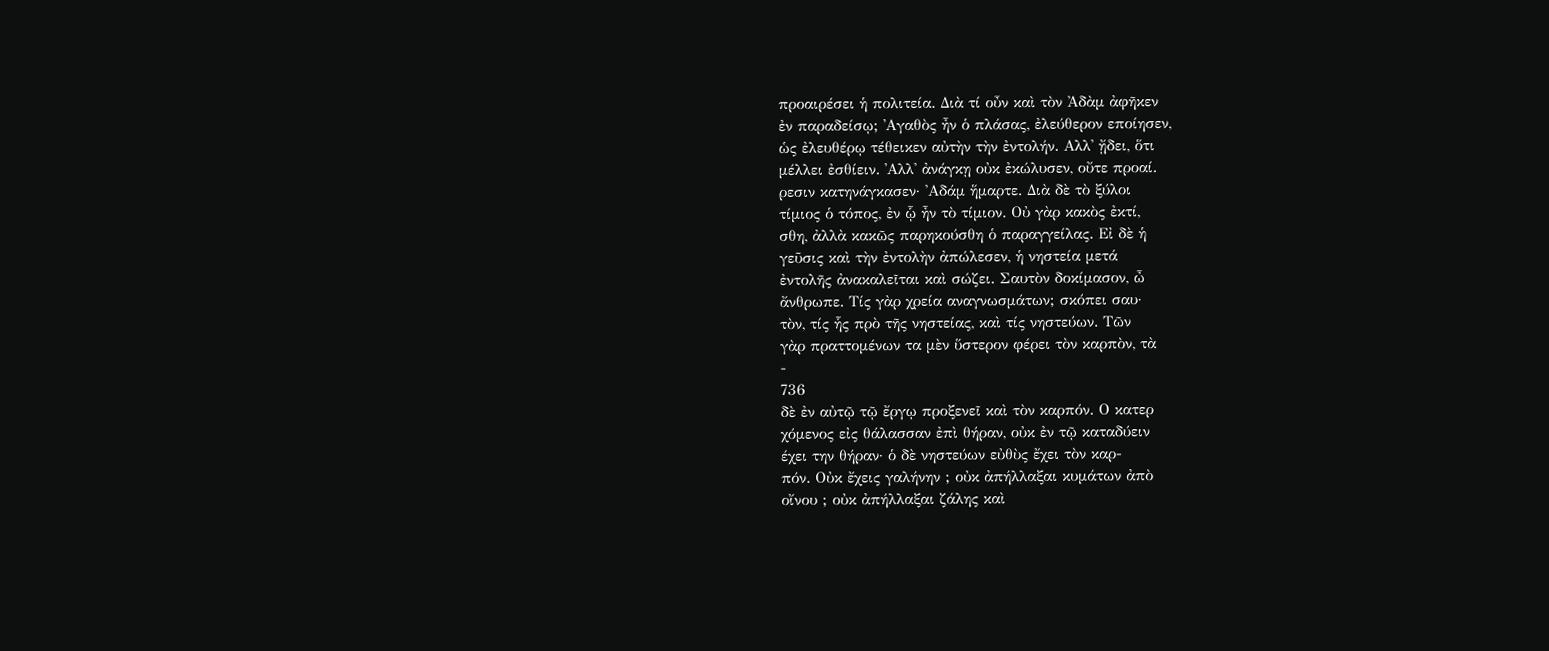προαιρέσει ἡ πολιτεία. Διὰ τί οὖν καὶ τὸν Ἀδὰμ ἀφῆκεν
ἐν παραδείσῳ; ᾿Αγαθὸς ἦν ὁ πλάσας, ἐλεύθερον εποίησεν,
ὡς ἐλευθέρῳ τέθεικεν αὐτὴν τὴν ἐντολήν. Αλλ' ᾔδει, ὅτι
μέλλει ἐσθίειν. ᾿Αλλ' ἀνάγκῃ οὐκ ἐκώλυσεν, οὔτε προαί.
ρεσιν κατηνάγκασεν· 'Αδάμ ἥμαρτε. Διὰ δὲ τὸ ξύλοι
τίμιος ὁ τόπος, ἐν ᾧ ἦν τὸ τίμιον. Οὐ γὰρ κακὸς ἐκτί,
σθη, ἀλλὰ κακῶς παρηκούσθη ὁ παραγγείλας. Εἰ δὲ ἡ
γεῦσις καὶ τὴν ἐντολὴν ἀπώλεσεν, ἡ νηστεία μετά
ἐντολῆς ἀνακαλεῖται καὶ σώζει. Σαυτὸν δοκίμασον, ὦ
ἄνθρωπε. Τίς γὰρ χρεία αναγνωσμάτων; σκόπει σαυ·
τὸν, τίς ἧς πρὸ τῆς νηστείας, καὶ τίς νηστεύων. Τῶν
γὰρ πραττομένων τα μὲν ὕστερον φέρει τὸν καρπὸν, τὰ
-
736
δὲ ἐν αὐτῷ τῷ ἔργῳ προξενεῖ καὶ τὸν καρπόν. Ο κατερ
χόμενος εἰς θάλασσαν ἐπὶ θήραν, οὐκ ἐν τῷ καταδύειν
έχει την θήραν· ὁ δὲ νηστεύων εὐθὺς ἔχει τὸν καρ-
πόν. Οὐκ ἔχεις γαλήνην ; οὐκ ἀπήλλαξαι κυμάτων ἀπὸ
οἴνου ; οὐκ ἀπήλλαξαι ζάλης καὶ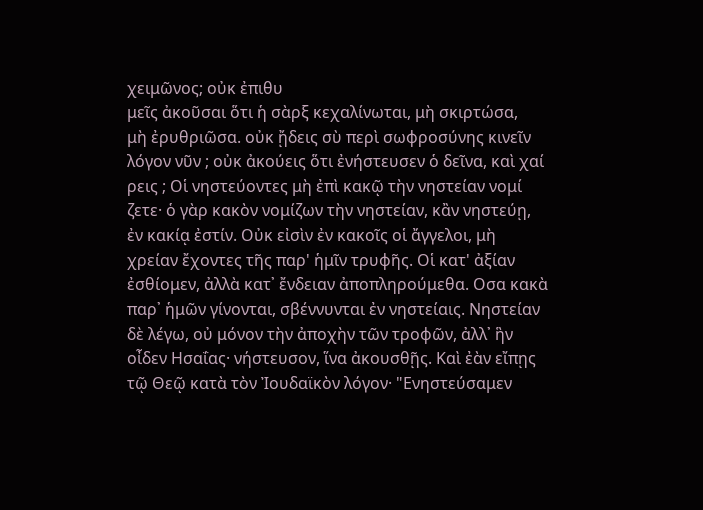χειμῶνος; οὐκ ἐπιθυ
μεῖς ἀκοῦσαι ὅτι ἡ σὰρξ κεχαλίνωται, μὴ σκιρτώσα,
μὴ ἐρυθριῶσα. οὐκ ᾔδεις σὺ περὶ σωφροσύνης κινεῖν
λόγον νῦν ; οὐκ ἀκούεις ὅτι ἐνήστευσεν ὁ δεῖνα, καὶ χαί
ρεις ; Οἱ νηστεύοντες μὴ ἐπὶ κακῷ τὴν νηστείαν νομί
ζετε· ὁ γὰρ κακὸν νομίζων τὴν νηστείαν, κἂν νηστεύῃ,
ἐν κακίᾳ ἐστίν. Οὐκ εἰσὶν ἐν κακοῖς οἱ ἄγγελοι, μὴ
χρείαν ἔχοντες τῆς παρ' ἡμῖν τρυφῆς. Οἱ κατ' ἀξίαν
ἐσθίομεν, ἀλλὰ κατ᾽ ἔνδειαν ἀποπληρούμεθα. Οσα κακὰ
παρ᾽ ἡμῶν γίνονται, σβέννυνται ἐν νηστείαις. Νηστείαν
δὲ λέγω, οὐ μόνον τὴν ἀποχὴν τῶν τροφῶν, ἀλλ᾽ ἣν
οἶδεν Ησαΐας· νήστευσον, ἵνα ἀκουσθῇς. Καὶ ἐὰν εἴπῃς
τῷ Θεῷ κατὰ τὸν Ἰουδαϊκὸν λόγον· "Ενηστεύσαμεν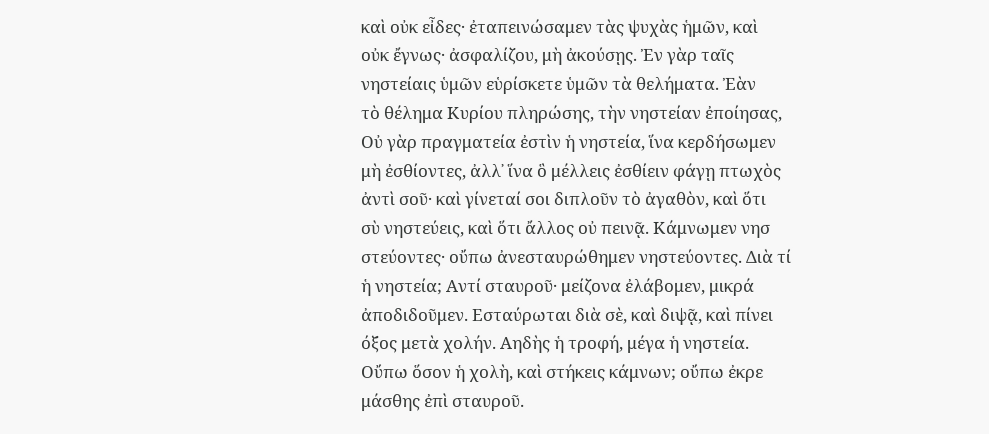καὶ οὐκ εἶδες· ἐταπεινώσαμεν τὰς ψυχὰς ἡμῶν, καὶ
οὐκ ἔγνως· ἀσφαλίζου, μὴ ἀκούσῃς. Ἐν γὰρ ταῖς
νηστείαις ὑμῶν εὑρίσκετε ὑμῶν τὰ θελήματα. Ἐὰν
τὸ θέλημα Κυρίου πληρώσης, τὴν νηστείαν ἐποίησας,
Οὐ γὰρ πραγματεία ἐστὶν ἡ νηστεία, ἵνα κερδήσωμεν
μὴ ἐσθίοντες, ἀλλ᾽ ἵνα ὃ μέλλεις ἐσθίειν φάγῃ πτωχὸς
ἀντὶ σοῦ· καὶ γίνεταί σοι διπλοῦν τὸ ἀγαθὸν, καὶ ὅτι
σὺ νηστεύεις, καὶ ὅτι ἄλλος οὐ πεινᾷ. Κάμνωμεν νησ
στεύοντες· οὔπω ἀνεσταυρώθημεν νηστεύοντες. Διὰ τί
ἡ νηστεία; Αντί σταυροῦ· μείζονα ἐλάβομεν, μικρά
ἀποδιδοῦμεν. Εσταύρωται διὰ σὲ, καὶ διψᾷ, καὶ πίνει
όξος μετὰ χολήν. Αηδὴς ἡ τροφή, μέγα ἡ νηστεία.
Οὔπω ὅσον ἡ χολὴ, καὶ στήκεις κάμνων; οὔπω ἐκρε
μάσθης ἐπὶ σταυροῦ.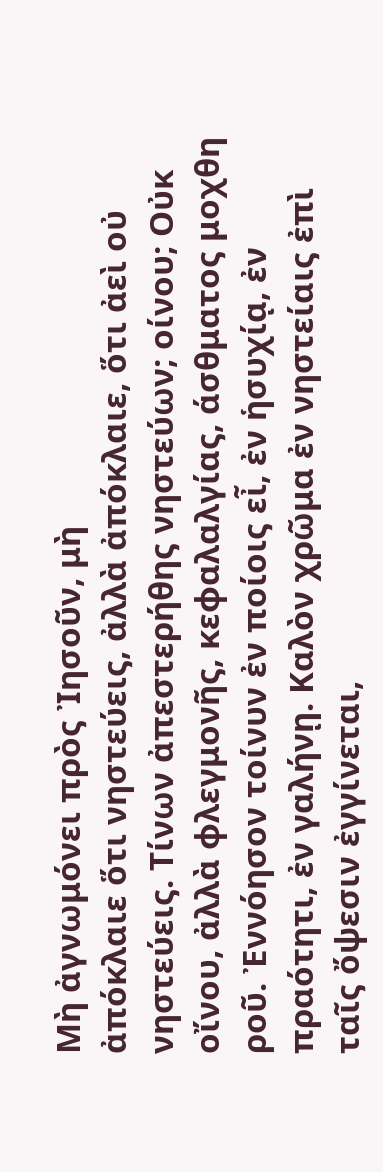Μὴ ἀγνωμόνει πρὸς Ἰησοῦν, μὴ
ἀπόκλαιε ὅτι νηστεύεις, ἀλλὰ ἀπόκλαιε, ὅτι ἀεὶ οὐ
νηστεύεις. Τίνων ἀπεστερήθης νηστεύων; οίνου; Οὐκ
οἴνου, ἀλλὰ φλεγμονῆς, κεφαλαλγίας, άσθματος μοχθη
ροῦ. Ἐννόησον τοίνυν ἐν ποίοις εἶ, ἐν ἡσυχίᾳ, ἐν
πραότητι, ἐν γαλήνῃ. Καλὸν χρῶμα ἐν νηστείαις ἐπὶ
ταῖς ὄψεσιν ἐγγίνεται,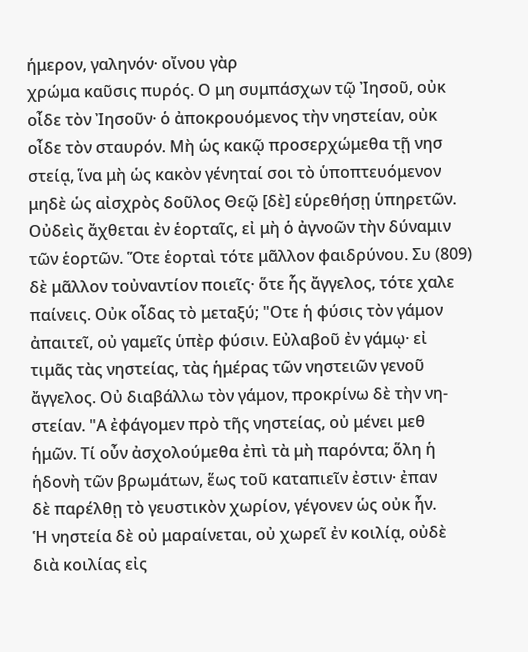ήμερον, γαληνόν· οἴνου γὰρ
χρώμα καῦσις πυρός. Ο μη συμπάσχων τῷ Ἰησοῦ, οὐκ
οἶδε τὸν Ἰησοῦν· ὁ ἀποκρουόμενος τὴν νηστείαν, οὐκ
οἶδε τὸν σταυρόν. Μὴ ὡς κακῷ προσερχώμεθα τῇ νησ
στείᾳ, ἵνα μὴ ὡς κακὸν γένηταί σοι τὸ ὑποπτευόμενον
μηδὲ ὡς αἰσχρὸς δοῦλος Θεῷ [δὲ] εὑρεθήσῃ ὑπηρετῶν.
Οὐδεὶς ἄχθεται ἐν ἑορταῖς, εἰ μὴ ὁ ἀγνοῶν τὴν δύναμιν
τῶν ἑορτῶν. Ὅτε ἑορταὶ τότε μᾶλλον φαιδρύνου. Συ (809)
δὲ μᾶλλον τοὐναντίον ποιεῖς· ὅτε ἧς ἄγγελος, τότε χαλε
παίνεις. Οὐκ οἶδας τὸ μεταξύ; "Οτε ἡ φύσις τὸν γάμον
ἀπαιτεῖ, οὐ γαμεῖς ὑπὲρ φύσιν. Εὐλαβοῦ ἐν γάμῳ· εἰ
τιμᾶς τὰς νηστείας, τὰς ἡμέρας τῶν νηστειῶν γενοῦ
ἄγγελος. Οὐ διαβάλλω τὸν γάμον, προκρίνω δὲ τὴν νη-
στείαν. "Α ἐφάγομεν πρὸ τῆς νηστείας, οὐ μένει μεθ
ἡμῶν. Τί οὖν ἀσχολούμεθα ἐπὶ τὰ μὴ παρόντα; ὅλη ἡ
ἡδονὴ τῶν βρωμάτων, ἕως τοῦ καταπιεῖν ἐστιν· ἐπαν
δὲ παρέλθῃ τὸ γευστικὸν χωρίον, γέγονεν ὡς οὐκ ἦν.
Ἡ νηστεία δὲ οὐ μαραίνεται, οὐ χωρεῖ ἐν κοιλίᾳ, οὐδὲ
διὰ κοιλίας εἰς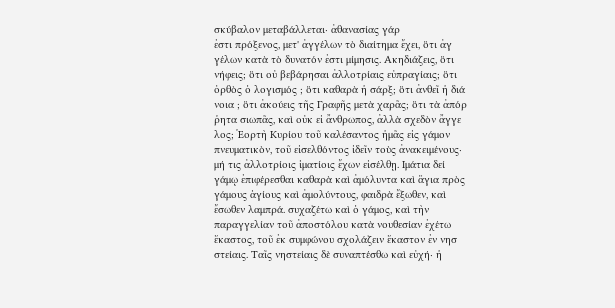σκύβαλον μεταβάλλεται· ἀθανασίας γάρ
ἐστι πρόξενος, μετ' ἀγγέλων τὸ διαίτημα ἔχει, ὅτι ἀγ
γέλων κατὰ τὸ δυνατόν ἐστι μίμησις. Ακηδιάζεις, ὅτι
νήφεις; ὅτι οὐ βεβάρησαι ἀλλοτρίαις εὐπραγίαις; ὅτι
ὀρθὸς ὁ λογισμός ; ὅτι καθαρὰ ἡ σάρξ; ὅτι ἀνθεῖ ἡ διά
νοια ; ὅτι ἀκούεις τῆς Γραφῆς μετὰ χαρᾶς; ὅτι τὰ ἀπόρ
ῥητα σιωπᾶς, καὶ οὐκ εἰ ἄνθρωπος, ἀλλὰ σχεδὸν ἄγγε
λος; Ἑορτὴ Κυρίου τοῦ καλέσαντος ἡμᾶς εἰς γάμον
πνευματικὸν, τοῦ εἰσελθόντος ἰδεῖν τοὺς ἀνακειμένους·
μή τις ἀλλοτρίοις ἱματίοις ἔχων εἰσέλθῃ. Ιμάτια δεί
γάμῳ ἐπιφέρεσθαι καθαρὰ καὶ ἀμόλυντα καὶ ἅγια πρὸς
γάμους ἁγίους καὶ ἀμολύντους, φαιδρὰ ἔξωθεν, καὶ
ἔσωθεν λαμπρά. συχαζέτω καὶ ὁ γάμος, καὶ τὴν
παραγγελίαν τοῦ ἀποστόλου κατὰ νουθεσίαν ἐχέτω
ἕκαστος, τοῦ ἐκ συμφώνου σχολάζειν ἕκαστον ἐν νησ
στείαις. Ταῖς νηστείαις δὲ συναπτέσθω καὶ εὐχή· ἡ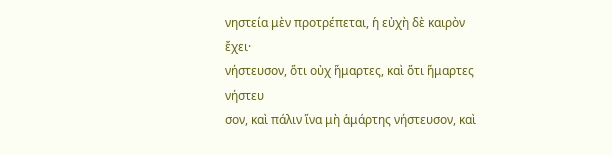νηστεία μὲν προτρέπεται, ἡ εὐχὴ δὲ καιρὸν ἔχει·
νήστευσον, ὅτι οὐχ ἥμαρτες, καὶ ὅτι ἥμαρτες νήστευ
σον, καὶ πάλιν ἵνα μὴ ἁμάρτης νήστευσον, καὶ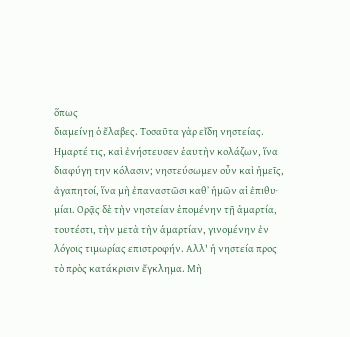ὅπως
διαμείνῃ ὁ ἔλαβες. Τοσαῦτα γὰρ εἴδη νηστείας.
Ημαρτέ τις, καὶ ἐνήστευσεν ἑαυτὴν κολάζων, ἵνα
διαφύγη την κόλασιν; νηστεύσωμεν οὖν καὶ ἡμεῖς,
ἀγαπητοί, ἵνα μὴ ἐπαναστῶσι καθ᾿ ἡμῶν αἱ ἐπιθυ·
μίαι. Ορᾷς δὲ τὴν νηστείαν ἑπομένην τῇ ἁμαρτία,
τουτέστι, τὴν μετὰ τὴν ἁμαρτίαν, γινομένην ἐν
λόγοις τιμωρίας επιστροφήν. Αλλ' ἡ νηστεία προς
τὸ πρὸς κατάκρισιν ἔγκλημα. Μὴ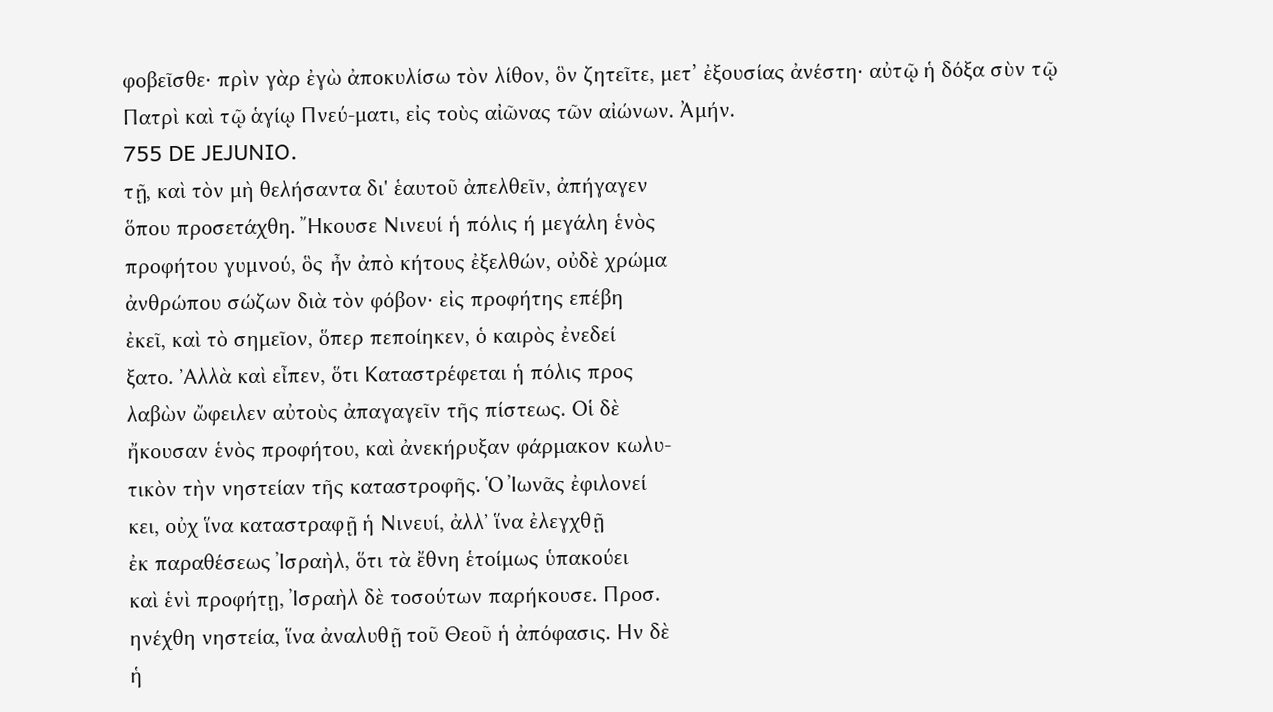φοβεῖσθε· πρὶν γὰρ ἐγὼ ἀποκυλίσω τὸν λίθον, ὃν ζητεῖτε, μετ’ ἐξουσίας ἀνέστη· αὐτῷ ἡ δόξα σὺν τῷ Πατρὶ καὶ τῷ ἁγίῳ Πνεύ-ματι, εἰς τοὺς αἰῶνας τῶν αἰώνων. Ἀμήν.
755 DE JEJUNIO.
τῇ, καὶ τὸν μὴ θελήσαντα δι' ἑαυτοῦ ἀπελθεῖν, ἀπήγαγεν
ὅπου προσετάχθη. Ἤκουσε Νινευί ἡ πόλις ή μεγάλη ἑνὸς
προφήτου γυμνού, ὃς ἦν ἀπὸ κήτους ἐξελθών, οὐδὲ χρώμα
ἀνθρώπου σώζων διὰ τὸν φόβον· εἰς προφήτης επέβη
ἐκεῖ, καὶ τὸ σημεῖον, ὅπερ πεποίηκεν, ὁ καιρὸς ἐνεδεί
ξατο. ᾿Αλλὰ καὶ εἶπεν, ὅτι Καταστρέφεται ἡ πόλις προς
λαβὼν ὤφειλεν αὐτοὺς ἀπαγαγεῖν τῆς πίστεως. Οἱ δὲ
ἤκουσαν ἑνὸς προφήτου, καὶ ἀνεκήρυξαν φάρμακον κωλυ-
τικὸν τὴν νηστείαν τῆς καταστροφῆς. Ὁ Ἰωνᾶς ἐφιλονεί
κει, οὐχ ἵνα καταστραφῇ ἡ Νινευί, ἀλλ᾽ ἵνα ἐλεγχθῇ
ἐκ παραθέσεως Ἰσραὴλ, ὅτι τὰ ἔθνη ἑτοίμως ὑπακούει
καὶ ἑνὶ προφήτῃ, Ἰσραὴλ δὲ τοσούτων παρήκουσε. Προσ.
ηνέχθη νηστεία, ἵνα ἀναλυθῇ τοῦ Θεοῦ ἡ ἀπόφασις. Ην δὲ
ἡ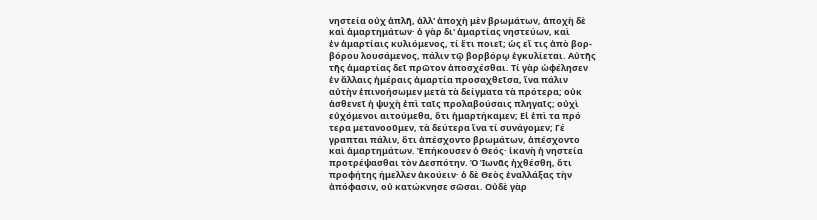νηστεία οὐχ ἁπλῆ, ἀλλ' ἀποχὴ μὲν βρωμάτων, ἀποχὴ δὲ
καὶ ἁμαρτημάτων· ὁ γὰρ δι' ἁμαρτίας νηστεύων, καὶ
ἐν ἁμαρτίαις κυλιόμενος, τί ἔτι ποιεῖ; ὡς εἴ τις ἀπὸ βορ-
βόρου λουσάμενος, πάλιν τῷ βορβόρῳ ἐγκυλίεται. Αὐτῆς
τῆς ἁμαρτίας δεῖ πρῶτον ἀποσχέσθαι. Τί γὰρ ὠφέλησεν
ἐν ἄλλαις ἡμέραις ἁμαρτία προσαχθεῖσα, ἵνα πάλιν
αὐτὴν ἐπινοήσωμεν μετὰ τὰ δείγματα τὰ πρότερα; οὐκ
ἀσθενεῖ ἡ ψυχὴ ἐπὶ ταῖς προλαβούσαις πληγαῖς; οὐχὶ
εὐχόμενοι αιτούμεθα, ὅτι ἡμαρτήκαμεν; Εἰ ἐπὶ τα πρό
τερα μετανοοῦμεν, τὰ δεύτερα ἵνα τί συνάγομεν; Γέ
γραπται πάλιν, ὅτι ἀπέσχοντο βρωμάτων, ἀπέσχοντο
καὶ ἁμαρτημάτων. Ἐπήκουσεν ὁ Θεός· ἱκανὴ ἡ νηστεία
προτρέψασθαι τὸν Δεσπότην. Ὁ Ἰωνᾶς ἠχθέσθη, ὅτι
προφήτης ήμελλεν ἀκούειν· ὁ δὲ Θεὸς ἐναλλάξας τὴν
ἀπόφασιν, οὐ κατώκνησε σῶσαι. Οὐδὲ γὰρ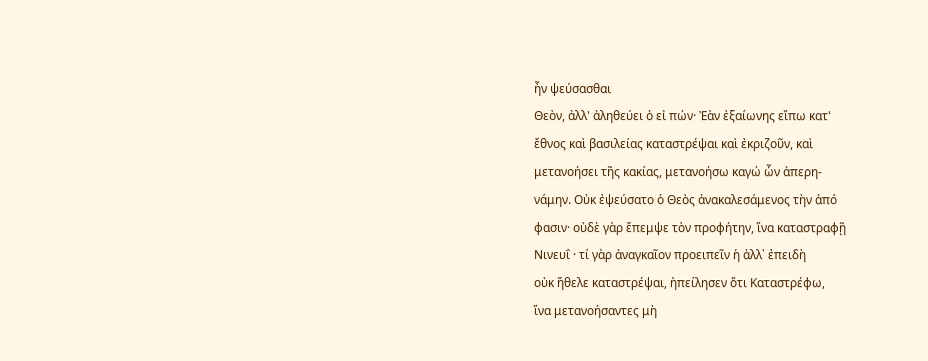ἦν ψεύσασθαι
Θεὸν, ἀλλ' ἀληθεύει ὁ εἰ πών· Ἐὰν ἐξαίωνης εἴπω κατ'
ἔθνος καὶ βασιλείας καταστρέψαι καὶ ἐκριζοῦν, καὶ
μετανοήσει τῆς κακίας, μετανοήσω καγώ ὧν ἀπερη-
νάμην. Οὐκ ἐψεύσατο ὁ Θεὸς ἀνακαλεσάμενος τὴν ἀπό
φασιν· οὐδὲ γὰρ ἔπεμψε τὸν προφήτην, ἵνα καταστραφῇ
Νινευΐ · τί γὰρ ἀναγκαῖον προειπεῖν ἡ ἀλλ᾽ ἐπειδὴ
οὐκ ἤθελε καταστρέψαι, ἠπείλησεν ὅτι Καταστρέφω,
ἵνα μετανοήσαντες μὴ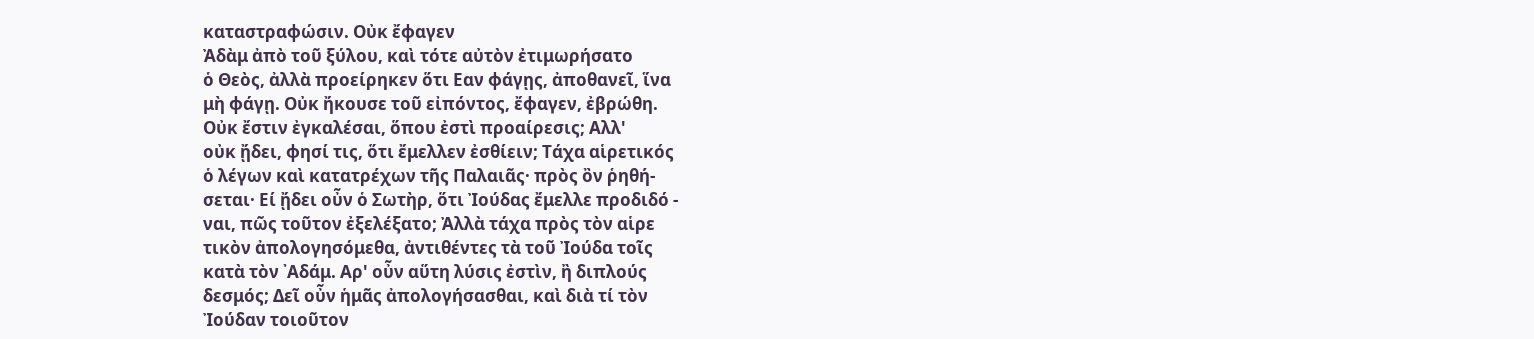καταστραφώσιν. Οὐκ ἔφαγεν
Ἀδὰμ ἀπὸ τοῦ ξύλου, καὶ τότε αὐτὸν ἐτιμωρήσατο
ὁ Θεὸς, ἀλλὰ προείρηκεν ὅτι Εαν φάγῃς, ἀποθανεῖ, ἵνα
μὴ φάγῃ. Οὐκ ἤκουσε τοῦ εἰπόντος, ἔφαγεν, ἐβρώθη.
Οὐκ ἔστιν ἐγκαλέσαι, ὅπου ἐστὶ προαίρεσις; Αλλ'
οὐκ ᾔδει, φησί τις, ὅτι ἔμελλεν ἐσθίειν; Τάχα αἱρετικός
ὁ λέγων καὶ κατατρέχων τῆς Παλαιᾶς· πρὸς ὂν ῥηθή-
σεται· Εί ᾔδει οὖν ὁ Σωτὴρ, ὅτι Ἰούδας ἔμελλε προδιδό -
ναι, πῶς τοῦτον ἐξελέξατο; Ἀλλὰ τάχα πρὸς τὸν αἱρε
τικὸν ἀπολογησόμεθα, ἀντιθέντες τὰ τοῦ Ἰούδα τοῖς
κατὰ τὸν ᾿Αδάμ. Αρ' οὖν αὕτη λύσις ἐστὶν, ἢ διπλούς
δεσμός; Δεῖ οὖν ἡμᾶς ἀπολογήσασθαι, καὶ διὰ τί τὸν
Ἰούδαν τοιοῦτον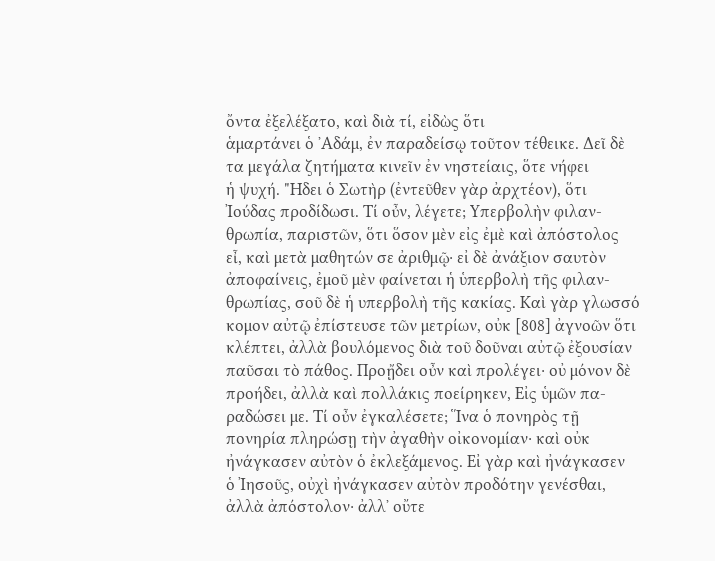ὄντα ἐξελέξατο, καὶ διὰ τί, εἰδὼς ὅτι
ἁμαρτάνει ὁ ᾿Αδάμ, ἐν παραδείσῳ τοῦτον τέθεικε. Δεῖ δὲ
τα μεγάλα ζητήματα κινεῖν ἐν νηστείαις, ὅτε νήφει
ἡ ψυχή. "Ηδει ὁ Σωτὴρ (ἐντεῦθεν γὰρ ἀρχτέον), ὅτι
Ἰούδας προδίδωσι. Τί οὖν, λέγετε; Υπερβολὴν φιλαν-
θρωπία, παριστῶν, ὅτι ὅσον μὲν εἰς ἐμὲ καὶ ἀπόστολος
εἶ, καὶ μετὰ μαθητών σε ἀριθμῷ· εἰ δὲ ἀνάξιον σαυτὸν
ἀποφαίνεις, ἐμοῦ μὲν φαίνεται ἡ ὑπερβολὴ τῆς φιλαν-
θρωπίας, σοῦ δὲ ἡ υπερβολὴ τῆς κακίας. Καὶ γὰρ γλωσσό
κομον αὐτῷ ἐπίστευσε τῶν μετρίων, οὐκ [808] ἀγνοῶν ὅτι
κλέπτει, ἀλλὰ βουλόμενος διὰ τοῦ δοῦναι αὐτῷ ἐξουσίαν
παῦσαι τὸ πάθος. Προᾔδει οὖν καὶ προλέγει· οὐ μόνον δὲ
προήδει, ἀλλὰ καὶ πολλάκις ποείρηκεν, Εἰς ὑμῶν πα-
ραδώσει με. Τί οὖν ἐγκαλέσετε; Ἵνα ὁ πονηρὸς τῇ
πονηρία πληρώσῃ τὴν ἀγαθὴν οἰκονομίαν· καὶ οὐκ
ἠνάγκασεν αὐτὸν ὁ ἐκλεξάμενος. Εἰ γὰρ καὶ ἠνάγκασεν
ὁ Ἰησοῦς, οὐχὶ ἠνάγκασεν αὐτὸν προδότην γενέσθαι,
ἀλλὰ ἀπόστολον· ἀλλ᾽ οὔτε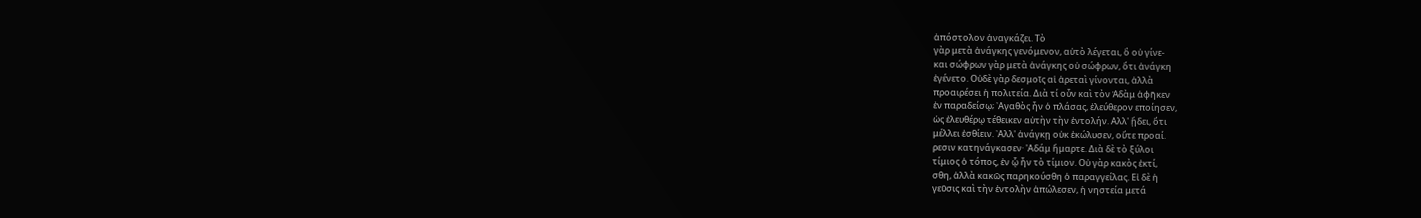ἀπόστολον ἀναγκάζει. Τὸ
γὰρ μετὰ ἀνάγκης γενόμενον, αὐτὸ λέγεται, ὃ οὐ γίνε-
και σώφρων γὰρ μετὰ ἀνάγκης οὐ σώφρων, ὅτι ἀνάγκη
ἐγένετο. Οὐδὲ γὰρ δεσμοῖς αἱ ἀρεταὶ γίνονται, ἀλλὰ
προαιρέσει ἡ πολιτεία. Διὰ τί οὖν καὶ τὸν Ἀδὰμ ἀφῆκεν
ἐν παραδείσῳ; ᾿Αγαθὸς ἦν ὁ πλάσας, ἐλεύθερον εποίησεν,
ὡς ἐλευθέρῳ τέθεικεν αὐτὴν τὴν ἐντολήν. Αλλ' ᾔδει, ὅτι
μέλλει ἐσθίειν. ᾿Αλλ' ἀνάγκῃ οὐκ ἐκώλυσεν, οὔτε προαί.
ρεσιν κατηνάγκασεν· 'Αδάμ ἥμαρτε. Διὰ δὲ τὸ ξύλοι
τίμιος ὁ τόπος, ἐν ᾧ ἦν τὸ τίμιον. Οὐ γὰρ κακὸς ἐκτί,
σθη, ἀλλὰ κακῶς παρηκούσθη ὁ παραγγείλας. Εἰ δὲ ἡ
γεῦσις καὶ τὴν ἐντολὴν ἀπώλεσεν, ἡ νηστεία μετά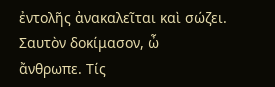ἐντολῆς ἀνακαλεῖται καὶ σώζει. Σαυτὸν δοκίμασον, ὦ
ἄνθρωπε. Τίς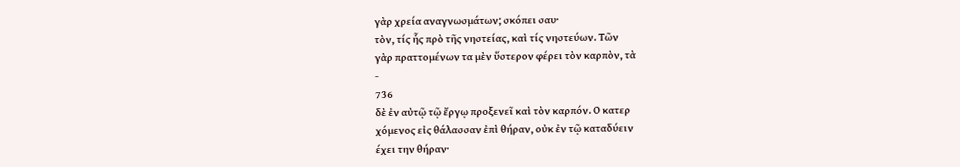γὰρ χρεία αναγνωσμάτων; σκόπει σαυ·
τὸν, τίς ἧς πρὸ τῆς νηστείας, καὶ τίς νηστεύων. Τῶν
γὰρ πραττομένων τα μὲν ὕστερον φέρει τὸν καρπὸν, τὰ
-
736
δὲ ἐν αὐτῷ τῷ ἔργῳ προξενεῖ καὶ τὸν καρπόν. Ο κατερ
χόμενος εἰς θάλασσαν ἐπὶ θήραν, οὐκ ἐν τῷ καταδύειν
έχει την θήραν·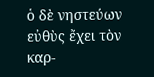ὁ δὲ νηστεύων εὐθὺς ἔχει τὸν καρ-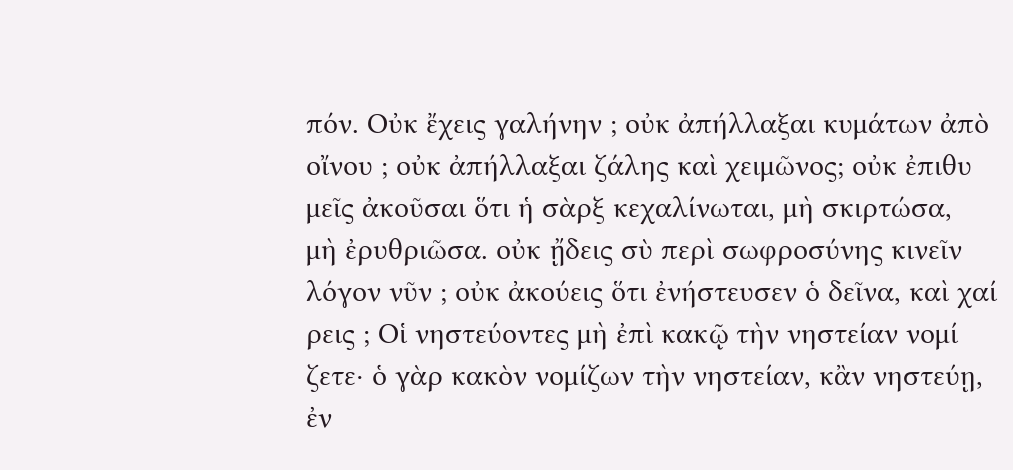πόν. Οὐκ ἔχεις γαλήνην ; οὐκ ἀπήλλαξαι κυμάτων ἀπὸ
οἴνου ; οὐκ ἀπήλλαξαι ζάλης καὶ χειμῶνος; οὐκ ἐπιθυ
μεῖς ἀκοῦσαι ὅτι ἡ σὰρξ κεχαλίνωται, μὴ σκιρτώσα,
μὴ ἐρυθριῶσα. οὐκ ᾔδεις σὺ περὶ σωφροσύνης κινεῖν
λόγον νῦν ; οὐκ ἀκούεις ὅτι ἐνήστευσεν ὁ δεῖνα, καὶ χαί
ρεις ; Οἱ νηστεύοντες μὴ ἐπὶ κακῷ τὴν νηστείαν νομί
ζετε· ὁ γὰρ κακὸν νομίζων τὴν νηστείαν, κἂν νηστεύῃ,
ἐν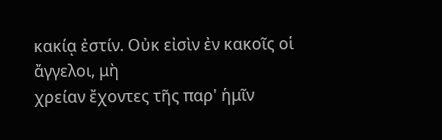κακίᾳ ἐστίν. Οὐκ εἰσὶν ἐν κακοῖς οἱ ἄγγελοι, μὴ
χρείαν ἔχοντες τῆς παρ' ἡμῖν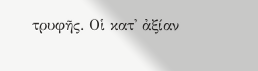τρυφῆς. Οἱ κατ' ἀξίαν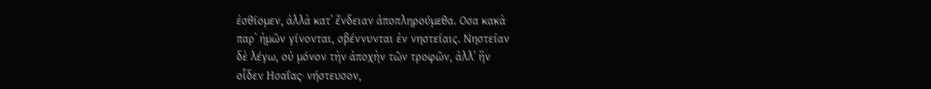ἐσθίομεν, ἀλλὰ κατ᾽ ἔνδειαν ἀποπληρούμεθα. Οσα κακὰ
παρ᾽ ἡμῶν γίνονται, σβέννυνται ἐν νηστείαις. Νηστείαν
δὲ λέγω, οὐ μόνον τὴν ἀποχὴν τῶν τροφῶν, ἀλλ᾽ ἣν
οἶδεν Ησαΐας· νήστευσον,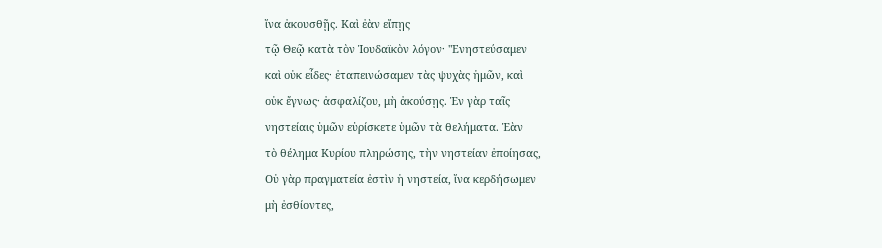ἵνα ἀκουσθῇς. Καὶ ἐὰν εἴπῃς
τῷ Θεῷ κατὰ τὸν Ἰουδαϊκὸν λόγον· "Ενηστεύσαμεν
καὶ οὐκ εἶδες· ἐταπεινώσαμεν τὰς ψυχὰς ἡμῶν, καὶ
οὐκ ἔγνως· ἀσφαλίζου, μὴ ἀκούσῃς. Ἐν γὰρ ταῖς
νηστείαις ὑμῶν εὑρίσκετε ὑμῶν τὰ θελήματα. Ἐὰν
τὸ θέλημα Κυρίου πληρώσης, τὴν νηστείαν ἐποίησας,
Οὐ γὰρ πραγματεία ἐστὶν ἡ νηστεία, ἵνα κερδήσωμεν
μὴ ἐσθίοντες,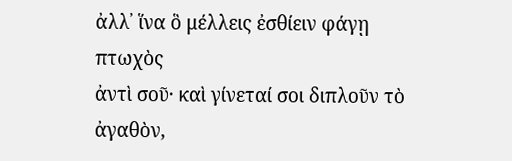ἀλλ᾽ ἵνα ὃ μέλλεις ἐσθίειν φάγῃ πτωχὸς
ἀντὶ σοῦ· καὶ γίνεταί σοι διπλοῦν τὸ ἀγαθὸν,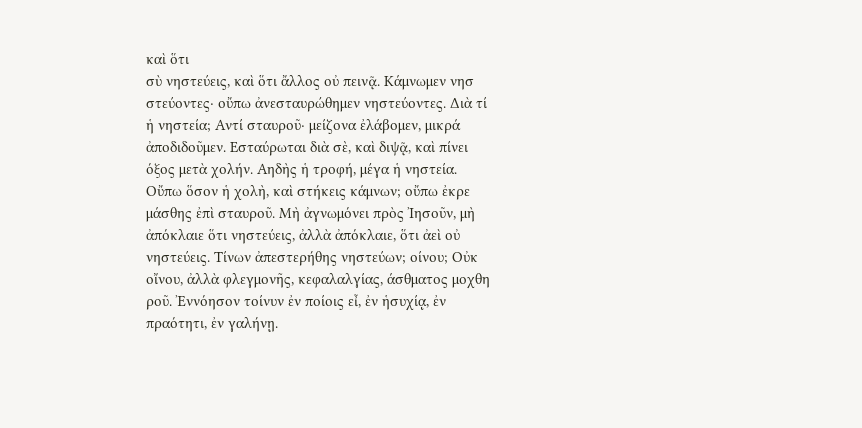καὶ ὅτι
σὺ νηστεύεις, καὶ ὅτι ἄλλος οὐ πεινᾷ. Κάμνωμεν νησ
στεύοντες· οὔπω ἀνεσταυρώθημεν νηστεύοντες. Διὰ τί
ἡ νηστεία; Αντί σταυροῦ· μείζονα ἐλάβομεν, μικρά
ἀποδιδοῦμεν. Εσταύρωται διὰ σὲ, καὶ διψᾷ, καὶ πίνει
όξος μετὰ χολήν. Αηδὴς ἡ τροφή, μέγα ἡ νηστεία.
Οὔπω ὅσον ἡ χολὴ, καὶ στήκεις κάμνων; οὔπω ἐκρε
μάσθης ἐπὶ σταυροῦ. Μὴ ἀγνωμόνει πρὸς Ἰησοῦν, μὴ
ἀπόκλαιε ὅτι νηστεύεις, ἀλλὰ ἀπόκλαιε, ὅτι ἀεὶ οὐ
νηστεύεις. Τίνων ἀπεστερήθης νηστεύων; οίνου; Οὐκ
οἴνου, ἀλλὰ φλεγμονῆς, κεφαλαλγίας, άσθματος μοχθη
ροῦ. Ἐννόησον τοίνυν ἐν ποίοις εἶ, ἐν ἡσυχίᾳ, ἐν
πραότητι, ἐν γαλήνῃ.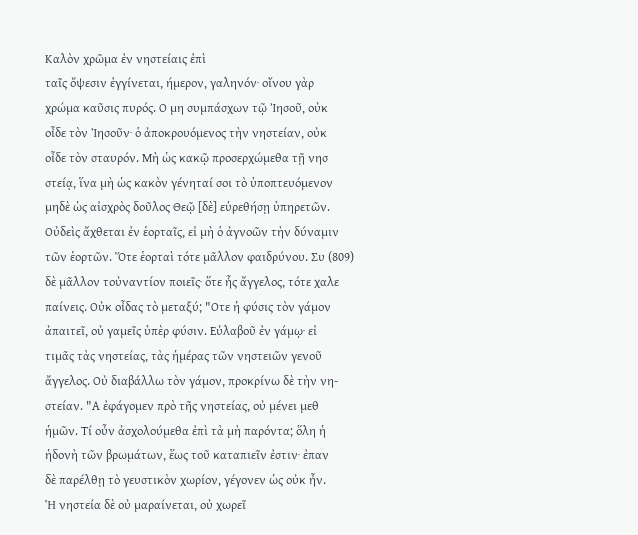Καλὸν χρῶμα ἐν νηστείαις ἐπὶ
ταῖς ὄψεσιν ἐγγίνεται, ήμερον, γαληνόν· οἴνου γὰρ
χρώμα καῦσις πυρός. Ο μη συμπάσχων τῷ Ἰησοῦ, οὐκ
οἶδε τὸν Ἰησοῦν· ὁ ἀποκρουόμενος τὴν νηστείαν, οὐκ
οἶδε τὸν σταυρόν. Μὴ ὡς κακῷ προσερχώμεθα τῇ νησ
στείᾳ, ἵνα μὴ ὡς κακὸν γένηταί σοι τὸ ὑποπτευόμενον
μηδὲ ὡς αἰσχρὸς δοῦλος Θεῷ [δὲ] εὑρεθήσῃ ὑπηρετῶν.
Οὐδεὶς ἄχθεται ἐν ἑορταῖς, εἰ μὴ ὁ ἀγνοῶν τὴν δύναμιν
τῶν ἑορτῶν. Ὅτε ἑορταὶ τότε μᾶλλον φαιδρύνου. Συ (809)
δὲ μᾶλλον τοὐναντίον ποιεῖς· ὅτε ἧς ἄγγελος, τότε χαλε
παίνεις. Οὐκ οἶδας τὸ μεταξύ; "Οτε ἡ φύσις τὸν γάμον
ἀπαιτεῖ, οὐ γαμεῖς ὑπὲρ φύσιν. Εὐλαβοῦ ἐν γάμῳ· εἰ
τιμᾶς τὰς νηστείας, τὰς ἡμέρας τῶν νηστειῶν γενοῦ
ἄγγελος. Οὐ διαβάλλω τὸν γάμον, προκρίνω δὲ τὴν νη-
στείαν. "Α ἐφάγομεν πρὸ τῆς νηστείας, οὐ μένει μεθ
ἡμῶν. Τί οὖν ἀσχολούμεθα ἐπὶ τὰ μὴ παρόντα; ὅλη ἡ
ἡδονὴ τῶν βρωμάτων, ἕως τοῦ καταπιεῖν ἐστιν· ἐπαν
δὲ παρέλθῃ τὸ γευστικὸν χωρίον, γέγονεν ὡς οὐκ ἦν.
Ἡ νηστεία δὲ οὐ μαραίνεται, οὐ χωρεῖ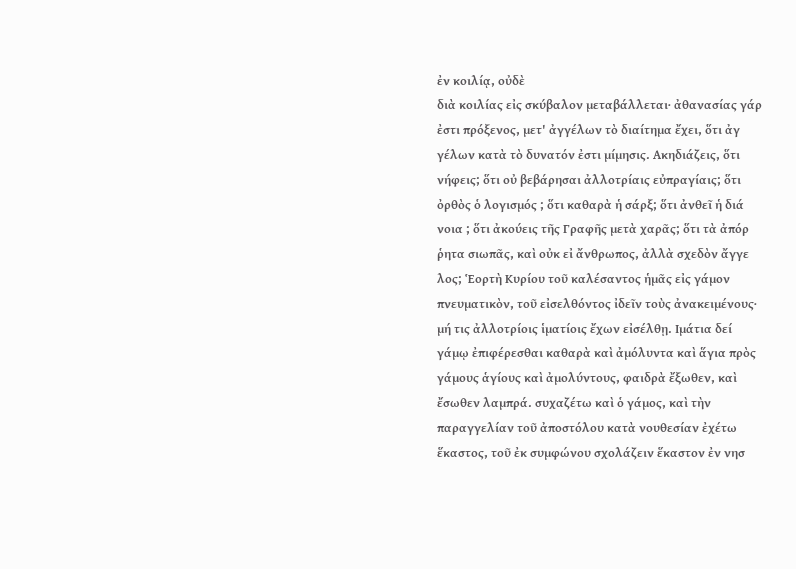ἐν κοιλίᾳ, οὐδὲ
διὰ κοιλίας εἰς σκύβαλον μεταβάλλεται· ἀθανασίας γάρ
ἐστι πρόξενος, μετ' ἀγγέλων τὸ διαίτημα ἔχει, ὅτι ἀγ
γέλων κατὰ τὸ δυνατόν ἐστι μίμησις. Ακηδιάζεις, ὅτι
νήφεις; ὅτι οὐ βεβάρησαι ἀλλοτρίαις εὐπραγίαις; ὅτι
ὀρθὸς ὁ λογισμός ; ὅτι καθαρὰ ἡ σάρξ; ὅτι ἀνθεῖ ἡ διά
νοια ; ὅτι ἀκούεις τῆς Γραφῆς μετὰ χαρᾶς; ὅτι τὰ ἀπόρ
ῥητα σιωπᾶς, καὶ οὐκ εἰ ἄνθρωπος, ἀλλὰ σχεδὸν ἄγγε
λος; Ἑορτὴ Κυρίου τοῦ καλέσαντος ἡμᾶς εἰς γάμον
πνευματικὸν, τοῦ εἰσελθόντος ἰδεῖν τοὺς ἀνακειμένους·
μή τις ἀλλοτρίοις ἱματίοις ἔχων εἰσέλθῃ. Ιμάτια δεί
γάμῳ ἐπιφέρεσθαι καθαρὰ καὶ ἀμόλυντα καὶ ἅγια πρὸς
γάμους ἁγίους καὶ ἀμολύντους, φαιδρὰ ἔξωθεν, καὶ
ἔσωθεν λαμπρά. συχαζέτω καὶ ὁ γάμος, καὶ τὴν
παραγγελίαν τοῦ ἀποστόλου κατὰ νουθεσίαν ἐχέτω
ἕκαστος, τοῦ ἐκ συμφώνου σχολάζειν ἕκαστον ἐν νησ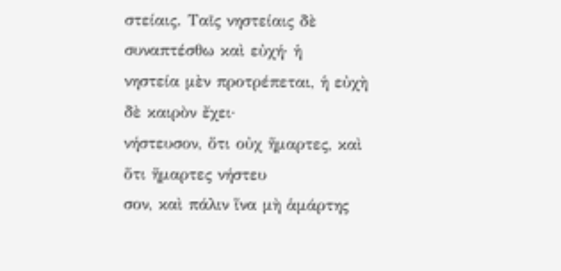στείαις. Ταῖς νηστείαις δὲ συναπτέσθω καὶ εὐχή· ἡ
νηστεία μὲν προτρέπεται, ἡ εὐχὴ δὲ καιρὸν ἔχει·
νήστευσον, ὅτι οὐχ ἥμαρτες, καὶ ὅτι ἥμαρτες νήστευ
σον, καὶ πάλιν ἵνα μὴ ἁμάρτης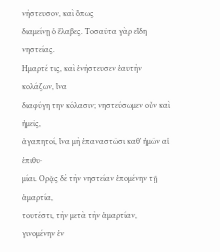νήστευσον, καὶ ὅπως
διαμείνῃ ὁ ἔλαβες. Τοσαῦτα γὰρ εἴδη νηστείας.
Ημαρτέ τις, καὶ ἐνήστευσεν ἑαυτὴν κολάζων, ἵνα
διαφύγη την κόλασιν; νηστεύσωμεν οὖν καὶ ἡμεῖς,
ἀγαπητοί, ἵνα μὴ ἐπαναστῶσι καθ᾿ ἡμῶν αἱ ἐπιθυ·
μίαι. Ορᾷς δὲ τὴν νηστείαν ἑπομένην τῇ ἁμαρτία,
τουτέστι, τὴν μετὰ τὴν ἁμαρτίαν, γινομένην ἐν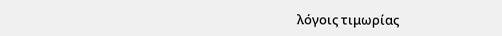λόγοις τιμωρίας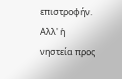επιστροφήν. Αλλ' ἡ νηστεία προς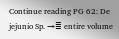Continue reading PG 62: De jejunio Sp. →≣ entire volume